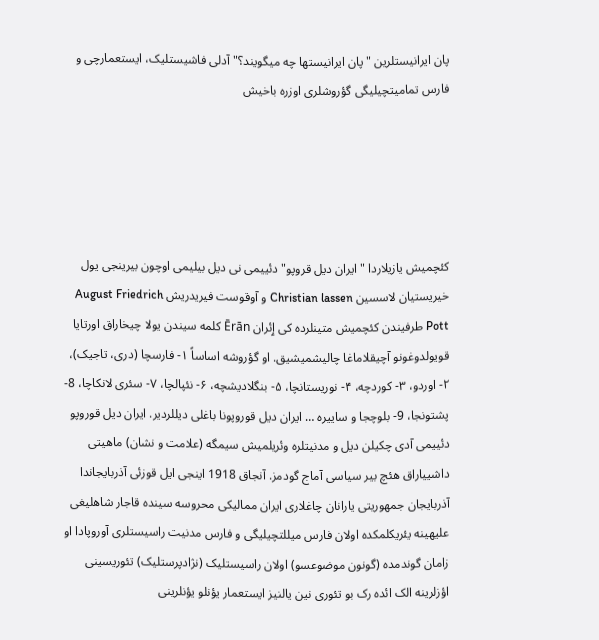پان ایرانیستلرین "پان ایرانیستها چه میگویند؟" آدلی فاشیستلیک، ایستعمارچی و فارس تمامیتچیلیگی گؤروشلری اوزره باخیش





کئچمیش یازیلاردا "ایران دیل قروپو" دئییمی نی دیل بیلیمی اوچون بیرینجی یول خیریستیان لاسسین Christian lassen و آوقوست فیریدریش August Friedrich Pott طرفیندن کئچمیش متینلرده کی ٳئران Ērān کلمه سیندن یولا چیخاراق اورتایا قویولدوغونو آچیقلاماغا چالیشمیشیق. او گؤروشه اساساً ۱- فارسچا (دری، تاجیک)، ۲- اوردو، ۳- کوردچه، ۴- نوریستانچا، ۵- بنگلادیشچه، ۶- نئپالچا، ۷- سئری لانکاچا، 8- پشتونجا، 9- بلوچجا و ساییره … ایران دیل قوروپونا باغلی دیللردیر. ایران دیل قوروپو دئییمی آدی چکیلن دیل و مدنیتلره وئریلمیش سیمگه (علامت و نشان) ماهیتی داشییاراق هئچ بیر سیاسی آماج گودمز. آنجاق 1918 اینجی ایل قوزئی آذربایجاندا آذربایجان جمهوریتی یارانان چاغلاری ایران ممالیکی محروسه سینده قاجار شاهلیغی علیهینه یئریکلمکده اولان فارس میللتچیلیگی و فارس مدنیت راسیستلری آوروپادا او زامان گوندمده (گونون موضوعسو) اولان راسیستلیک (نژادپرستلیک) تئوریسینی اؤزلرینه الک ائده رک بو تئوری نین یالنیز ایستعمار یؤنلو یؤنلرینی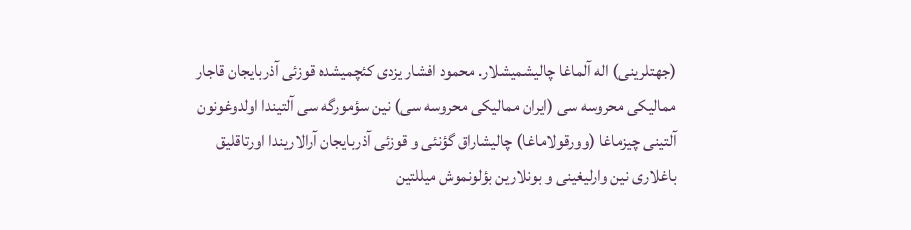(جهتلرینی) اله آلماغا چالیشمیشلار. محمود افشار یزدی کئچمیشده قوزئی آذربایجان قاجار ممالیکی محروسه سی (ایران ممالیکی محروسه سی) نین سؤمورگه سی آلتیندا اولدوغونون آلتینی چیزماغا (وورقولاماغا) چالیشاراق گؤنئی و قوزئی آذربایجان آرالاریندا اورتاقلیق باغلاری نین وارلیغینی و بونلارین بؤلونموش میللتین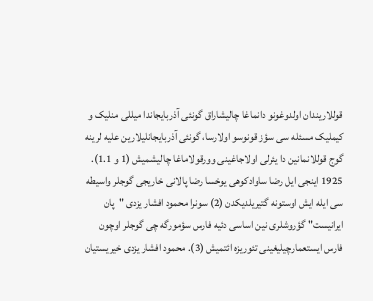قوللاریندان اولدوغونو دانماغا چالیشاراق گونئی آذربایجاندا میللی منلیک و کیملیک مسئله سی سؤز قونوسو اولارسا، گونئی آذربایجانلیلارین علیه لرینه گوج قوللانمانین دا یئرلی اولاجاغینی وورقولاماغا چالیشمیش (1 و 1.1). 1925 اینجی ایل رضا ساوادکوهی یوخسا رضا پالانی خاریجی گوجلر واسیطه سی ایله ایش اوستونه گتیریلدیکدن (2) سونرا محمود افشار یزدی "پان ایرانیست" گؤروشلری نین اساسی دئیه فارس سؤمورگه چی گوجلر اوچون فارس ایستعمارچیلیغینی تئوریزه ائتمیش (3). محمود افشار یزدی خیریستیان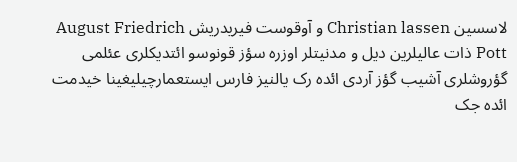لاسسین Christian lassen و آوقوست فیریدریش August Friedrich Pott ذات عالیلرین دیل و مدنیتلر اوزره سؤز قونوسو ائتدیکلری عئلمی گؤروشلری آشیب گؤز آردی ائده رک یالنیز فارس ایستعمارچیلیغینا خیدمت ائده جک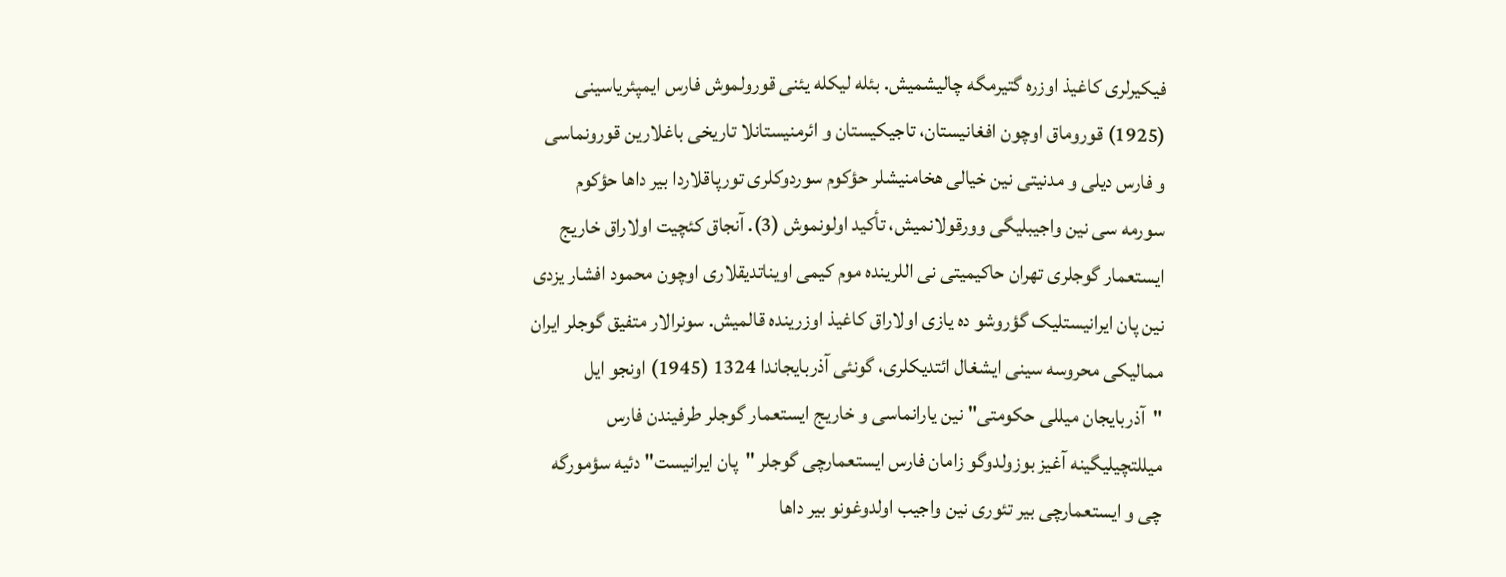فیکیرلری کاغیذ اوزره گتیرمگه چالیشمیش. بئله لیکله یئنی قورولموش فارس ایمپئریاسینی (1925) قوروماق اوچون افغانیستان، تاجیکیستان و ائرمنیستانلا تاریخی باغلارین قورونماسی و فارس دیلی و مدنیتی نین خیالی هخامنیشلر حؤکوم سوردوکلری تورپاقلاردا بیر داها حؤکوم سورمه سی نین واجیبلیگی وورقولانمیش، تأکید اولونموش (3). آنجاق کئچیت اولاراق خاریج ایستعمار گوجلری تهران حاکیمیتی نی اللرینده موم کیمی اویناتدیقلاری اوچون محمود افشار یزدی نین پان ایرانیستلیک گؤروشو ده یازی اولاراق کاغیذ اوزرینده قالمیش. سونرالار متفیق گوجلر ایران ممالیکی محروسه سینی ایشغال ائتدیکلری، گونئی آذربایجاندا 1324 (1945) اونجو ایل "آذربایجان میللی حکومتی" نین یارانماسی و خاریج ایستعمار گوجلر طرفیندن فارس میللتچیلیگینه آغیز بوزولدوگو زامان فارس ایستعمارچی گوجلر "پان ایرانیست" دئیه سؤمورگه چی و ایستعمارچی بیر تئوری نین واجیب اولدوغونو بیر داها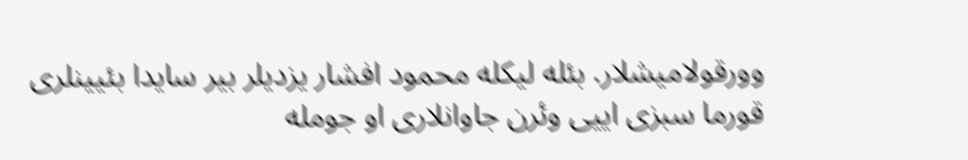وورقولامیشلار. بئله لیکله محمود افشار یزدیلر بیر سایدا بئیینلری قورما سبزی اییی وئرن جاوانلاری او جومله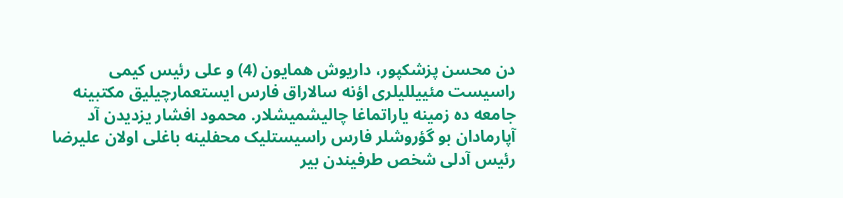دن محسن پزشکپور، داریوش همایون (4) و علی رئیس کیمی راسیست مئییللیلری اؤنه سالاراق فارس ایستعمارچیلیق مکتبینه جامعه ده زمینه یاراتماغا چالیشمیشلار. محمود افشار یزدیدن آد آپارمادان بو گؤروشلر فارس راسیستلیک محفلینه باغلی اولان علیرضا رئیس آدلی شخص طرفیندن بیر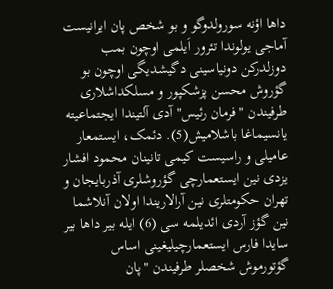داها اؤنه سورولدوگو و بو شخص پان ایرانیست آماجی یولوندا تئرور اَیلمی اوچون بمب دوزلدرکن دونیاسینی دگیشدیگی اوچون بو گؤروش محسن پزشکپور و مسلکداشلاری طرفیندن "فرمان رئیس" آدی آلتیندا ایجتماعیته یانسیماغا باشلامیش(5). دئمک، ایستمعار عامیلی و راسیست کیمی تانینان محمود افشار یزدی نین ایستعمارچی گؤروشلری آذربایجان و تهران حکومتلری نین آرالاریندا اولان آنلاشما نین گؤز آردی ائدیلمه سی (6) ایله بیر داها بیر سایدا فارس ایستعمارچیلیغینی اساس گؤتورموش شخصلر طرفیندن "پان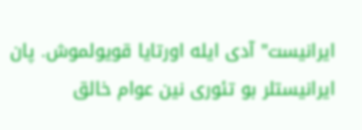ایرانیست" آدی ایله اورتایا قویولموش. پان ایرانیستلر بو تئوری نین عوام خالق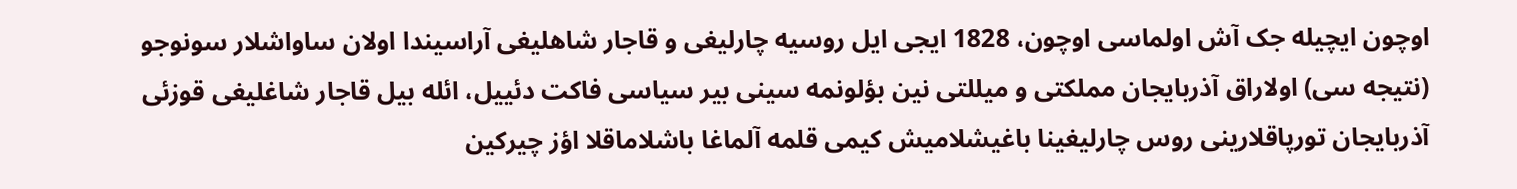اوچون ایچیله جک آش اولماسی اوچون، 1828 ایجی ایل روسیه چارلیغی و قاجار شاهلیغی آراسیندا اولان ساواشلار سونوجو (نتیجه سی) اولاراق آذربایجان مملکتی و میللتی نین بؤلونمه سینی بیر سیاسی فاکت دئییل، ائله بیل قاجار شاغلیغی قوزئی آذربایجان تورپاقلارینی روس چارلیغینا باغیشلامیش کیمی قلمه آلماغا باشلاماقلا اؤز چیرکین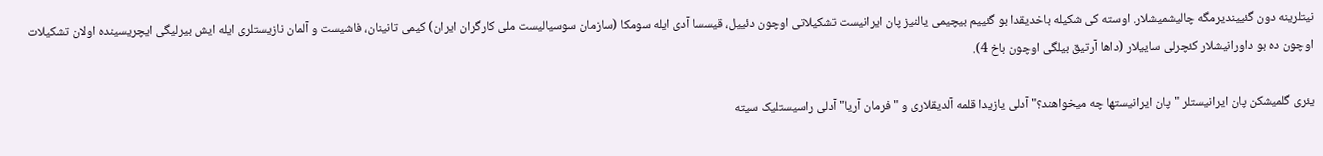نیتلرینه دون گئییندیرمگه چالیشمیشلار. اوسته کی شکیله باخدیقدا بو گئییم بیچیمی یالنیز پان ایرانیست تشکیلاتی اوچون دئییل، قیسسا آدی ایله سومکا (سازمان سوسیالیست ملی کارگران ایران) کیمی تانینان، فاشیست و آلمان نازیستلری ایله ایش بیرلیگی ایچریسینده اولان تشکیلات اوچون ده بو داورانیشلار کئچرلی ساییلار (داها آرتیق بیلگی اوچون باخ 4).

یئری گلمیشکن پان ایرانیستلر "پان ایرانیستها چه میخواهند؟" آدلی یازیدا قلمه آلدیقلاری و "فرمان آریا" آدلی راسیستلیک سیته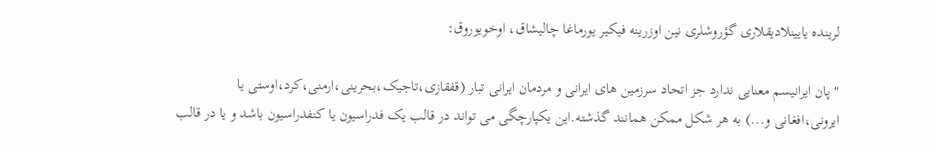لرینده یایینلادیقلاری گؤروشلری نین اوزرینه فیکیر یورماغا چالیشاق، اوخویوروق:

" پان ایرانیسم معنایی ندارد جز اتحاد سرزمین های ایرانی و مردمان ایرانی تبار (قفقازی،تاجیک،بحرینی،ارمنی،کرد،اوستی یا ایرونی،افغانی و...) به هر شکل ممکن همانند گذشته.این یکپارچگی می تواند در قالب یک فدراسیون یا کنفدراسیون باشد و یا در قالب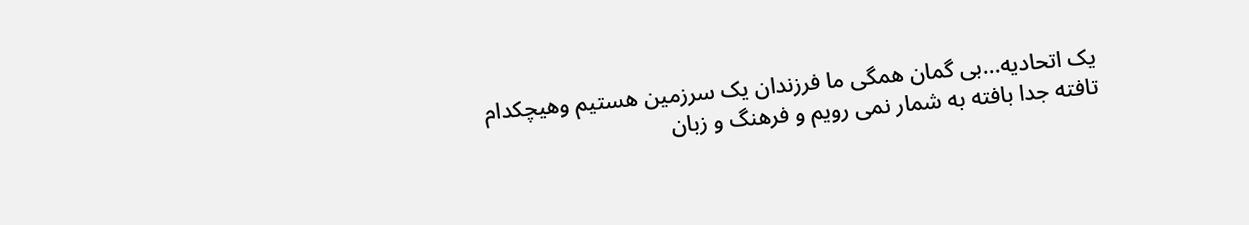یک اتحادیه...بی گمان همگی ما فرزندان یک سرزمین هستیم وهیچکدام تافته جدا بافته به شمار نمی رویم و فرهنگ و زبان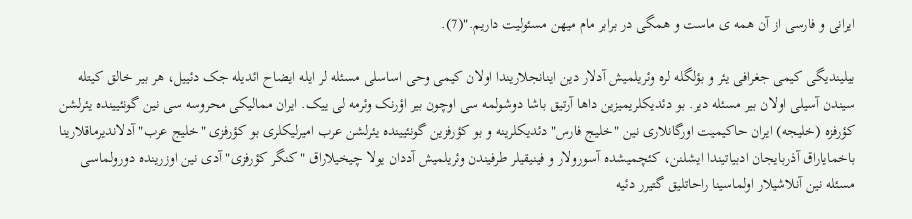ایرانی و فارسی از آن همه ی ماست و همگی در برابر مام میهن مسئولیت داریم."(7).

بیلیندیگی کیمی جغرافی یئر و بؤلگله لره وئریلمیش آدلار دین اینانجلاریندا اولان کیمی وحی اساسلی مسئله لر ایله ایضاح ائدیله جک دئییل، هر بیر خالق کیتله سیندن آسیلی اولان بیر مسئله دیر. بو دئدیکلریمیزین داها آرتیق باشا دوشولمه سی اوچون بیر اؤرنک وئرمه لی ییک. ایران ممالیکی محروسه سی نین گونئیینده یئرلشن کؤرفزه (خلیجه) ایران حاکیمیت اورگانلاری نین "خلیج فارس" دئدیکلرینه و بو کؤرفزین گونئیینده یئرلشن عرب امیرلیکلری بو کؤرفزی "خلیج عرب" آدلاندیرماقلارینا باخمایاراق آذربایجان ادبیاتیندا ایشلنن، کئچمیشده آسورولار و فینیقیلر طرفیندن وئریلمیش آددان یولا چیخیلاراق "کنگر کؤرفزی" آدی نین اوزرینده دورولماسی مسئله نین آنلاشیلار اولماسینا راحاتلیق گتیرر دئیه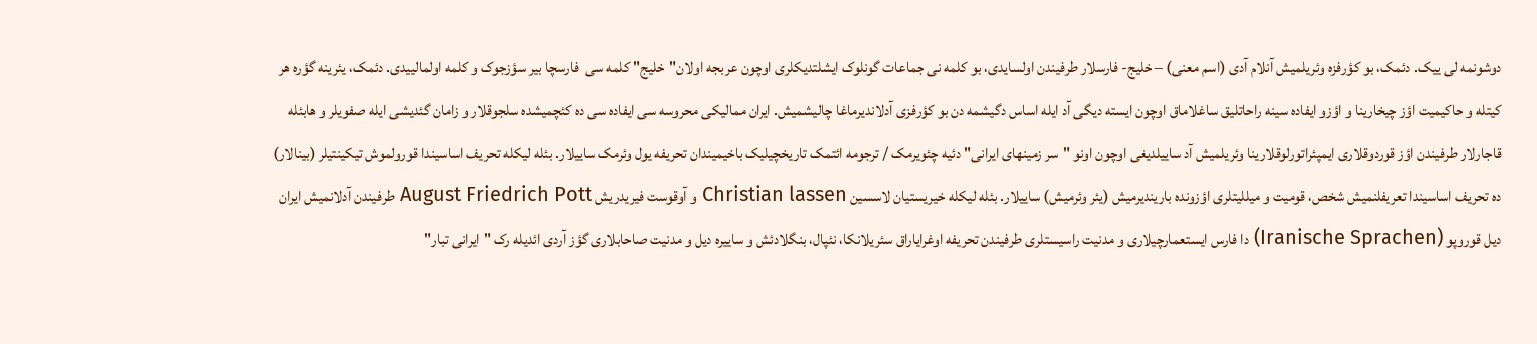دوشونمه لی ییک. دئمک، بو کؤرفزه وئریلمیش آنلام آدی (اسم معنی) – خلیج- فارسلار طرفیندن اولسایدی، بو کلمه نی جماعات گونلوک ایشلتدیکلری اوچون عربجه اولان"خلیج" کلمه سی  فارسچا بیر سؤزجوک و کلمه اولمالییدی. دئمک، یئرینه گؤره هر کیتله و حاکیمیت اؤز چیخارینا و اؤزو ایفاده سینه راحاتلیق ساغلاماق اوچون ایسته دیگی آد ایله اساس دگیشمه دن بو کؤرفزی آدلاندیرماغا چالیشمیش. ایران ممالیکی محروسه سی ایفاده سی ده کئچمیشده سلجوقلار و زامان گئدیشی ایله صفویلر و هابئله قاجارلار طرفیندن اؤز قوردوقلاری ایمپئراتورلوقلارینا وئریلمیش آد ساییلدیغی اوچون اونو "سر زمینهای ایرانی" دئیه چئویرمک / ترجومه ائتمک تاریخچیلیک باخیمیندان تحریفه یول وئرمک ساییلار. بئله لیکله تحریف اساسیندا قورولموش تیکینتیلر (بینالار) ده تحریف اساسیندا تعریفلنمیش شخص، قومیت و میللیتلری اؤزونده باریندیرمیش (یئر وئرمیش) ساییلار. بئله لیکله خیریستیان لاسسین Christian lassen و آوقوست فیریدریش August Friedrich Pott طرفیندن آدلانمیش ایران دیل قوروپو (Iranische Sprachen) دا فارس ایستعمارچیلاری و مدنیت راسیستلری طرفیندن تحریفه اوغرایاراق سئریلانکا، نئپال، بنگلادئش و ساییره دیل و مدنیت صاحابلاری گؤز آردی ائدیله رک "ایرانی تبار"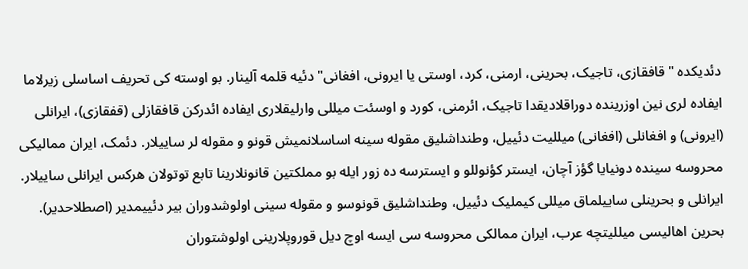دئدیکده "قافقازی، تاجیک، بحرینی، ارمنی، کرد، اوستی یا ایرونی، افغانی" دئیه قلمه آلینار. بو اوسته کی تحریف اساسلی زیرلاما ایفاده لری نین اوزرینده دوراقلادیقدا تاجیک، ائرمنی، کورد و اوسئت میللی وارلیقلاری ایفاده ائدرکن قافقازلی (قفقازی)، ایرانلی (ایرونی) و افغانلی (افغانی) میللیت دئییل، وطنداشلیق مقوله سینه اساسلانمیش قونو و مقوله لر ساییلار. دئمک، ایران ممالیکی محروسه سینده دونیایا گؤز آچان، ایستر کؤنوللو و ایسترسه ده زور ایله بو مملکتین قانونلارینا تابع توتولان هرکس ایرانلی ساییلار. ایرانلی و بحرینلی ساییلماق میللی کیملیک دئییل، وطنداشلیق قونوسو و مقوله سینی اولوشدوران بیر دئییمدیر (اصطلاحدیر). بحرین اهالیسی میللیتچه عرب، ایران ممالکی محروسه سی ایسه اوچ دیل قوروپلارینی اولوشتوران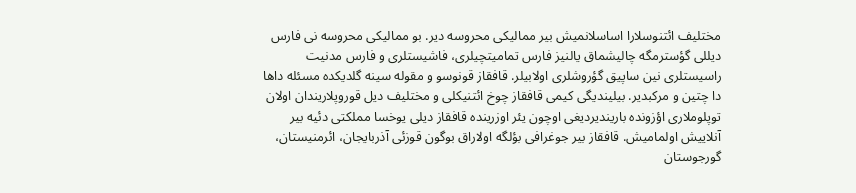مختلیف ائتنوسلارا اساسلانمیش بیر ممالیکی محروسه دیر. بو ممالیکی محروسه نی فارس دیللی گؤسترمگه چالیشماق یالنیز فارس تمامیتچیلری، فاشیستلری و فارس مدنیت راسیستلری نین ساپیق گؤروشلری اولابیلر. قافقاز قونوسو و مقوله سینه گلدیکده مسئله داها دا چتین و مرکبدیر. بیلیندیگی کیمی قافقاز چوخ ائتنیکلی و مختلیف دیل قوروپلاریندان اولان توپلوملاری اؤزونده باریندیردیغی اوچون یئر اوزرینده قافقاز دیلی یوخسا مملکتی دئیه بیر آنلاییش اولمامیش. قافقاز بیر جوغرافی بؤلگه اولاراق بوگون قوزئی آذربایجان، ائرمنیستان، گورجوستان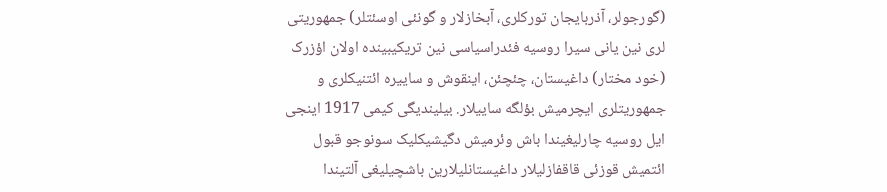(گورجولر، آذربایجان تورکلری، آبخازلار و گونئی اوسئتلر) جمهوریتی لری نین یانی سیرا روسیه فئدراسیاسی نین تریکیبینده اولان اؤزرک (خود مختار) داغیستان، چئچئن، اینقوش و ساییره ائتنیکلری و جمهوریتلری ایچرمیش بؤلگه ساییلار. بیلیندیگی کیمی 1917 اینجی ایل روسیه چارلیغیندا باش وئرمیش دگیشیکلیک سونوجو قبول ائتمیش قوزئی قاقفازلیلار داغیستانلیلارین باشچیلیغی آلتیندا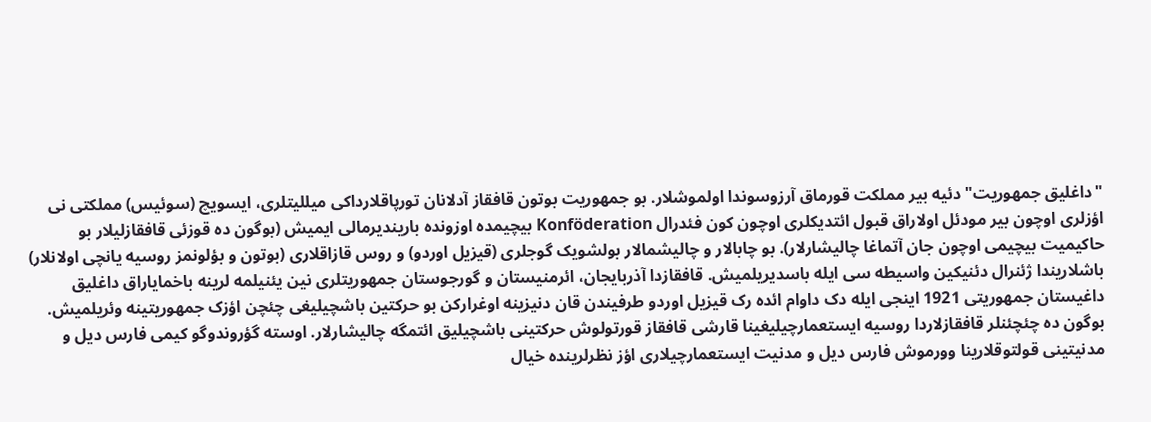"داغلیق جمهوریت" دئیه بیر مملکت قورماق آرزوسوندا اولموشلار. بو جمهوریت بوتون قافقاز آدلانان تورپاقلارداکی میللیتلری، ایسویچ (سوئیس) مملکتی نی اؤزلری اوچون بیر مودئل اولاراق قبول ائتدیکلری اوچون کون فئدرال Konföderation بیچیمده اوزونده باریندیرمالی ایمیش (بوگون ده قوزئی قافقازلیلار بو حاکیمیت بیچیمی اوچون جان آتماغا چالیشارلار). بو چابالار و چالیشمالار بولشویک گوجلری (قیزیل اوردو) و روس قازاقلاری (بوتون و بؤلونمز روسیه یانچی اولانلار) باشلاریندا ژئنرال دئنیکین واسیطه سی ایله باسدیریلمیش. قافقازدا آذربایجان، ائرمنیستان و گورجوستان جمهوریتلری نین یئنیلمه لرینه باخمایاراق داغلیق داغیستان جمهوریتی 1921 اینجی ایله دک داوام ائده رک قیزیل اوردو طرفیندن قان دنیزینه اوغرارکن بو حرکتین باشچیلیغی چئچن اؤزک جمهوریتینه وئریلمیش. بوگون ده چئچئنلر قافقازلاردا روسیه ایستعمارچیلیغینا قارشی قافقاز قورتولوش حرکتینی باشچیلیق ائتمگه چالیشارلار. اوسته گؤروندوگو کیمی فارس دیل و مدنیتینی قولتوقلارینا وورموش فارس دیل و مدنیت ایستعمارچیلاری اؤز نظرلرینده خیال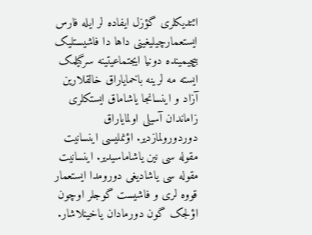ائتدیکلری گؤزل ایفاده لر ایله فارس ایستعمارچیلیغینی داها دا فاشیستلیک بیچیمینده دونیا ایجتماعیتینه سرگیلمک ایسته مه لرینه باخمایاراق خالقلارین آزاد و اینسانجا یاشاماق ایستکلری زاماندان آسیلی اولمایاراق دوردورولمازدیر. اؤنملیسی اینسانیت مقوله سی نین یاشاماسیدیر. اینسانیت مقوله سی یاشادیغی دورومدا ایستعمار قووه لری و فاشیست گوجلر اوچون اؤلجک گون دورمادان یاخینلاشار.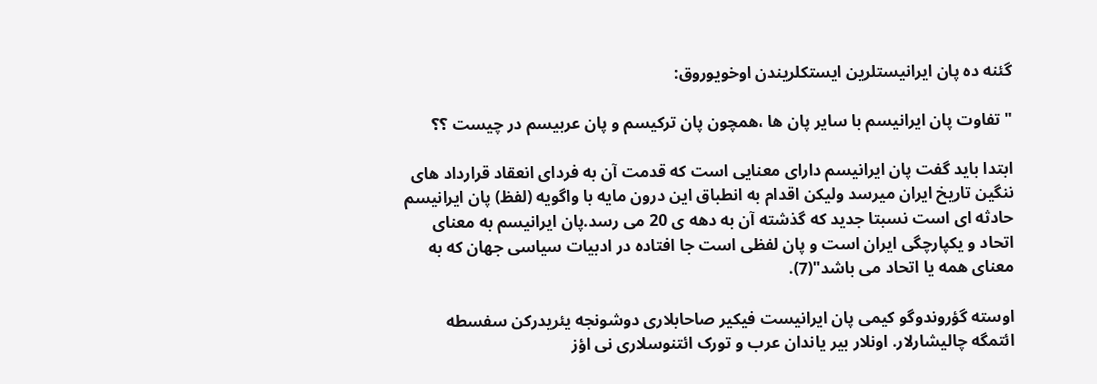گئنه ده پان ایرانیستلرین ایستکلریندن اوخویوروق:

" تفاوت پان ایرانیسم با سایر پان ها ،همچون پان ترکیسم و پان عربیسم در چیست ؟؟

ابتدا باید گفت پان ایرانیسم دارای معنایی است که قدمت آن به فردای انعقاد قرارداد های ننگین تاریخ ایران میرسد ولیکن اقدام به انطباق این درون مایه با واگویه (لفظ) پان ایرانیسم حادثه ای است نسبتا جدید که گذشته آن به دهه ی 20 می رسد.پان ایرانیسم به معنای اتحاد و یکپارچگی ایران است و پان لفظی است جا افتاده در ادبیات سیاسی جهان که به معنای همه یا اتحاد می باشد"(7).

اوسته گؤروندوگو کیمی پان ایرانیست فیکیر صاحابلاری دوشونجه یئریدرکن سفسطه ائتمگه چالیشارلار. اونلار بیر یاندان عرب و تورک ائتنوسلاری نی اؤز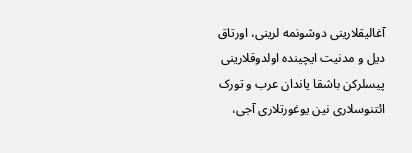آغالیقلارینی دوشونمه لرینی، اورتاق دیل و مدنیت ایچینده اولدوقلارینی پیسلرکن باشقا یاندان عرب و تورک ائتنوسلاری نین یوغورتلاری آجی،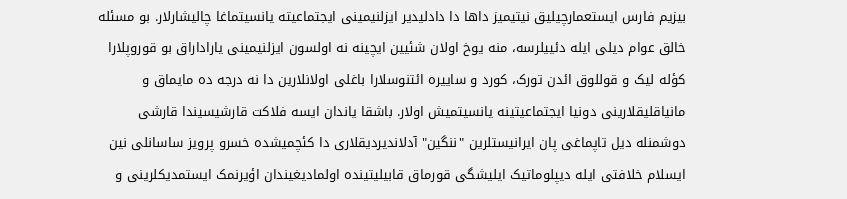بیزیم فارس ایستعمارچیلیق نیتیمیز داها دا دادلیدیر ایزلنیمینی ایجتماعیته یانسیتماغا چالیشارلار. بو مسئله خالق عوام دیلی ایله دئییلرسه، منه یوخ اولان شئیین ایچینه نه اولسون ایزلنیمینی یاراداراق بو قوروپلارا کؤله لیک و قوللوق ائدن تورک، کورد و ساییره ائتنوسلارا باغلی اولانلارین دا نه درجه ده مایماق و مانیاقلیقلارینی دونیا ایجتماعیتینه یانسیتمیش اولار. باشقا یاندان ایسه فلاکت قارشیسیندا قارشی دوشمنله دیل تاپماغی پان ایرانیستلرین "ننگین" آدلاندیردیقلاری دا کئچمیشده خسرو پرویز ساسانلی نین ایسلام خلافتی ایله دیپلوماتیک ایلیشگی قورماق قابیلیتینده اولمادیغیندان اؤیرنمک ایستمدیکلرینی و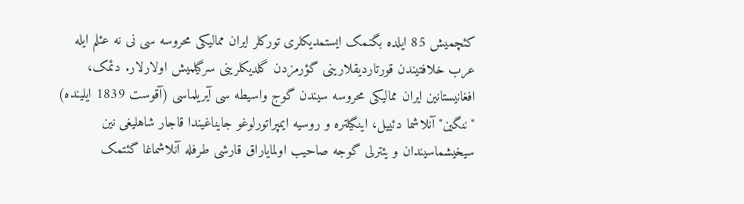کئچمیش 85 ایلده بگنمک ایستمدیکلری تورکلر ایران ممالیکی محروسه سی نی نه عئلم ایله عرب خلافتیندن قورتاردیقلارینی گؤرمزدن گلدیکلرینی سرگیلمیش اولارلار. دئمک، افغانیستانین ایران ممالیکی محروسه سیندن گوج واسیطه سی آیریلماسی (آقوست 1839 ایلینده) "ننگین" آنلاشما دئییل، اینگیلتره و روسیه ایمپراتورلوغو جایناغیندا قاجار شاهلیغی نین سیخیشماسیندان و یئترلی گوجه صاحیب اولمایاراق قارشی طرفله آنلاشماغا گئتمک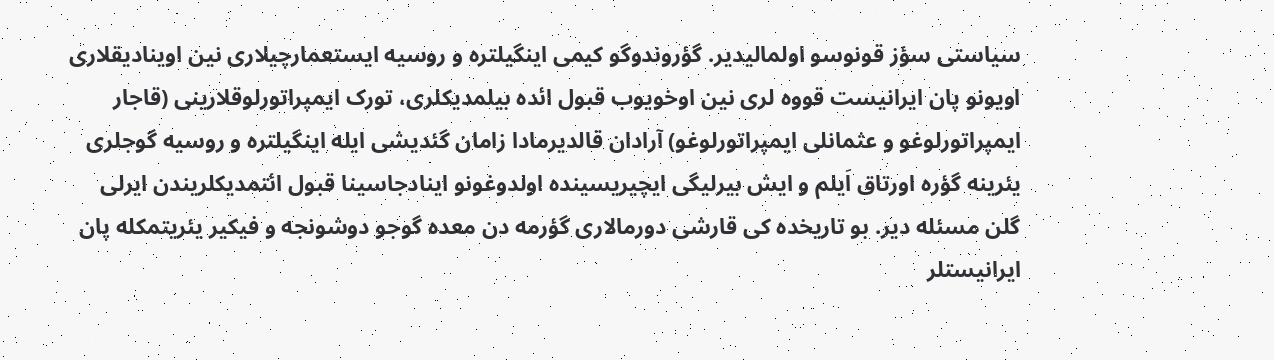سیاستی سؤز قونوسو اولمالیدیر. گؤروندوگو کیمی اینگیلتره و روسیه ایستعمارچیلاری نین اوینادیقلاری اویونو پان ایرانیست قووه لری نین اوخویوب قبول ائده بیلمدیکلری، تورک ایمپراتورلوقلارینی (قاجار ایمپراتورلوغو و عثمانلی ایمپراتورلوغو) آرادان قالدیرمادا زامان گئدیشی ایله اینگیلتره و روسیه گوجلری یئرینه گؤره اورتاق اَیلم و ایش بیرلیگی ایچیریسینده اولدوغونو اینادجاسینا قبول ائتمدیکلریندن ایرلی گلن مسئله دیر. بو تاریخده کی قارشی دورمالاری گؤرمه دن معده گوجو دوشونجه و فیکیر یئریتمکله پان ایرانیستلر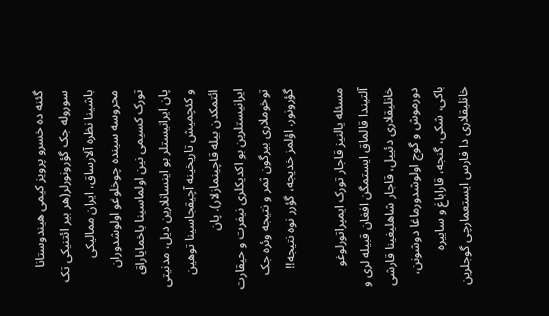گئنه ده خسرو پرویز کیمی هیندوستانا سوروله جک گؤرونورلر(هر بیر ائتنیکی تک باشینا نظره آلارساق، ایران ممالیکی محروسه سینده چوخلوغو اولوشدوران تورک کسیمی نین اولماسینا باخمایاراق پان ایرانیستلر بو اینسانلارین دیل، مدنیتی و کئچمیش تاریخینه آچیقجاسینا توهین ائتمکدن بیله قاچینمازلار). پان ایرانیستلرین بو اکدیکلری نیفرت و حیقارت توخوملاری بیرگون ثمر و نتیجه وئره جک گؤرونور. اؤلمز خدیجه، گؤرر نوه نتیجه!!

مسئله یالنیز قاجار تورک ایمپراتورلوغو آلتیندا قالماق ایستمگن افغان قبیله لری و خانلیقلاری دئییل، قاجار شاهلیغینا قارشی دورموش و گوج اولوشدورماغا دوشونن، باکی، شکی، گنجه، قاراباغ و ساییره خانلیقلاری دا فارس ایستعمارچی گوجلرین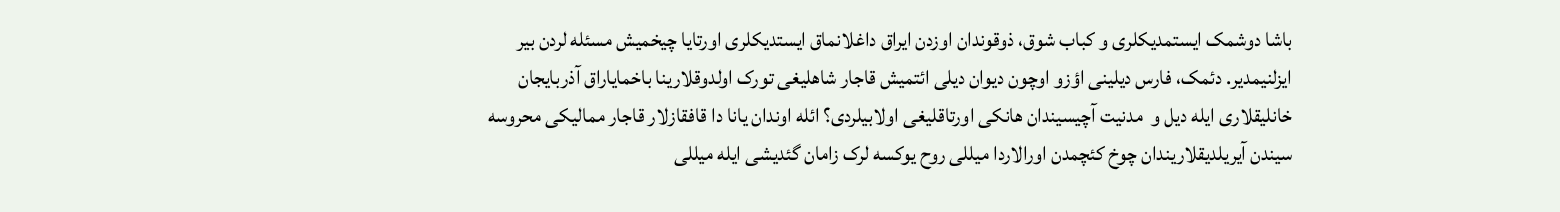باشا دوشمک ایستمدیکلری و کباب شوق، ذوقوندان اوزدن ایراق داغلانماق ایستدیکلری اورتایا چیخمیش مسئله لردن بیر ایزلنیمدیر. دئمک، فارس دیلینی اؤزو اوچون دیوان دیلی ائتمیش قاجار شاهلیغی تورک اولدوقلارینا باخمایاراق آذربایجان خانلیقلاری ایله دیل و  مدنیت آچیسیندان هانکی اورتاقلیغی اولابیلردی؟ ائله اوندان یانا دا قافقازلار قاجار ممالیکی محروسه سیندن آیریلدیقلاریندان چوخ کئچمدن اورالاردا میللی روح یوکسه لرک زامان گئدیشی ایله میللی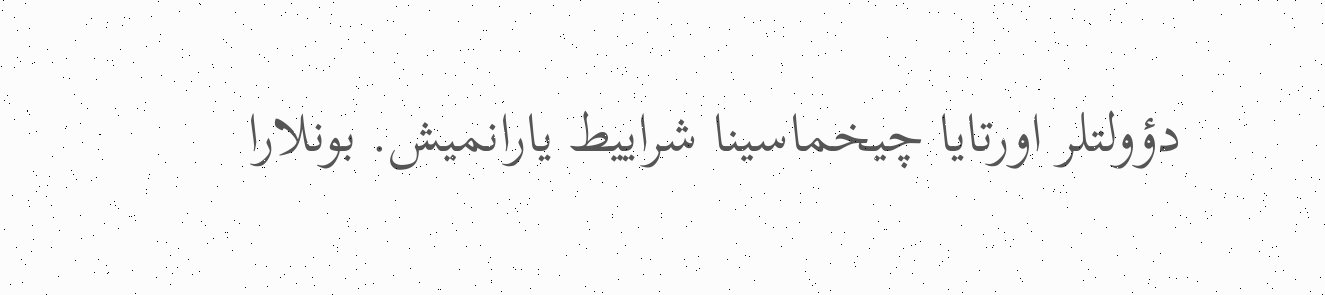دؤولتلر اورتایا چیخماسینا شراییط یارانمیش. بونلارا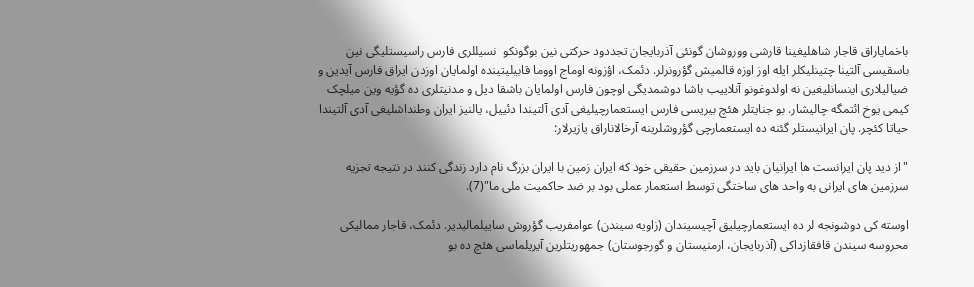باخمایاراق قاجار شاهلیغینا قارشی ووروشان گونئی آذربایجان تجددود حرکتی نین بوگونکو  نسیللری فارس راسیستلیگی نین باسقیسی آلتینا چتینلیکلر ایله اوز اوزه قالمیش گؤرونرلر. دئمک، اؤزونه اوماج اووما قابیلیتینده اولمایان اوزدن ایراق فارس آیدین و ضیالیلاری اینسانلیغین نه اولدوغونو آنلاییب باشا دوشمدیگی اوچون فارس اولمایان باشقا دیل و مدنیتلری ده گؤیه وین میلچک کیمی یوخ ائتمگه چالیشار. بو جنایتلر هئچ بیریسی فارس ایستعمارچیلیغی آدی آلتیندا دئییل، یالنیز ایران وطنداشلیغی آدی آلتیندا حیاتا کئچر. پان ایرانیستلر گئنه ده ایستعمارچی گؤروشلرینه آرخالاناراق یازیرلار:

"از دید پان ایرانست ها ایرانیان باید در سرزمین حقیقی خود که ایران زمین با ایران بزرگ نام دارد زندگی کنند در نتیجه تجزیه سرزمین های ایرانی به واحد های ساختگی توسط استعمار عملی بود بر ضد حاکمیت ملی ما"(7).

اوسته کی دوشونجه لر ده ایستعمارچیلیق آچیسیندان (زاویه سیندن) عوامفریب گؤروش ساییلمالیدیر. دئمک، قاجار ممالیکی محروسه سیندن قافقازداکی (آذربایجان، ارمنیستان و گورجوستان) جمهوریتلرین آیریلماسی هئچ ده بو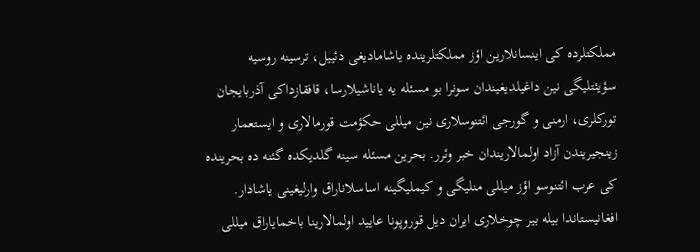مملکتلرده کی اینسانلارین اؤز مملکتلرینده یاشامادیغی دئییل، ترسینه روسیه سؤیئتلیگی نین داغیلدیغیندان سونرا بو مسئله یه یاناشیلارسا، قافقازداکی آذربایجان تورکلری، ارمنی و گورجی ائتنوسلاری نین میللی حکؤمت قورمالاری و ایستعمار زینجیریندن آزاد اولمالاریندان خبر وئرر. بحرین مسئله سینه گلدیکده گئنه ده بحرینده کی عرب ائتنوسو اؤز میللی منلیگی و کیملیگینه اساسلاناراق وارلیغینی یاشادار. افغانیستاندا بیله بیر چوخلاری ایران دیل قوروپونا عایید اولمالارینا باخمایاراق میللی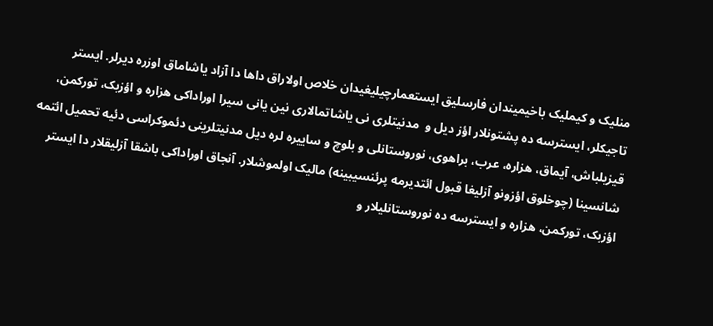منلیک و کیملیک باخیمیندان فارسلیق ایستعمارچیلیغیدان خلاص اولاراق داها دا آزاد یاشاماق اوزره دیرلر. ایستر تاجیکلر، ایسترسه ده پشتونلار اؤز دیل و  مدنیتلری نی یاشاتمالاری نین یانی سیرا اوراداکی هزاره و اؤزبک، تورکمن، قیزیلباش، آیماق، هزاره، عرب، براهوی، نوروستانلی و بلوچ و ساییره لره دیل مدنیتلرینی دئموکراسی دئیه تحمیل ائتمه شانسینا (چوخلوق اؤزونو آزلیغا قبول ائتدیرمه پرئنسیبینه) مالیک اولموشلار. آنجاق اوراداکی باشقا آزلیقلار دا ایستر اؤزبک، تورکمن، هزاره و ایسترسه ده نوروستانلیلار و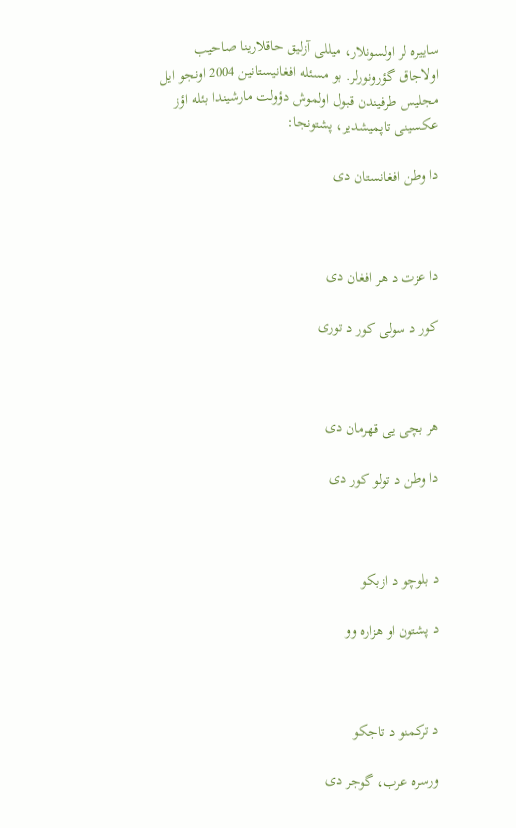ساییره لر اولسونلار، میللی آزلیق حاقلارینا صاحیب اولاجاق گؤرونورلر. بو مسئله افغانیستانین 2004 اونجو ایل مجلیس طرفیندن قبول اولموش دؤولت مارشیندا بئله اؤز عکسینی تاپمیشدیر، پشتونجا:

دا وطن افغانستان دی



دا عزت د هر افغان دی

کور د سولی کور د توری



هر بچی یی قهرمان دی

دا وطن د تولو کور دی



د بلوچو د ازبکو

د پشتون او هزاره وو



د ترکمنو د تاجکو

ورسره عرب، گوجر دی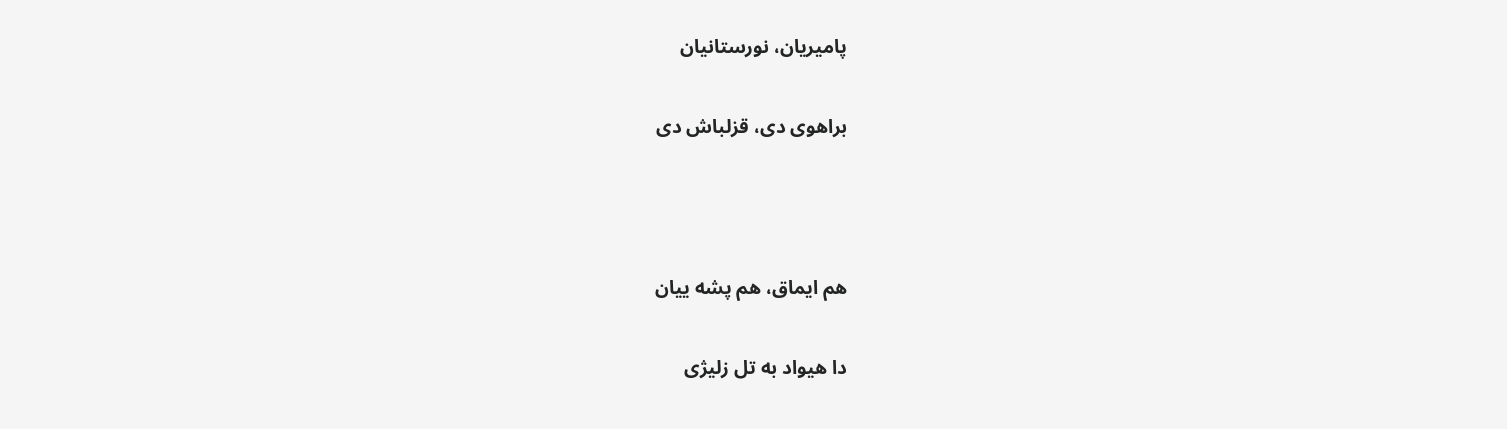پامیریان، نورستانیان

براهوی دی، قزلباش دی



هم ایماق، هم پشه ییان

دا هیواد به تل زلیژی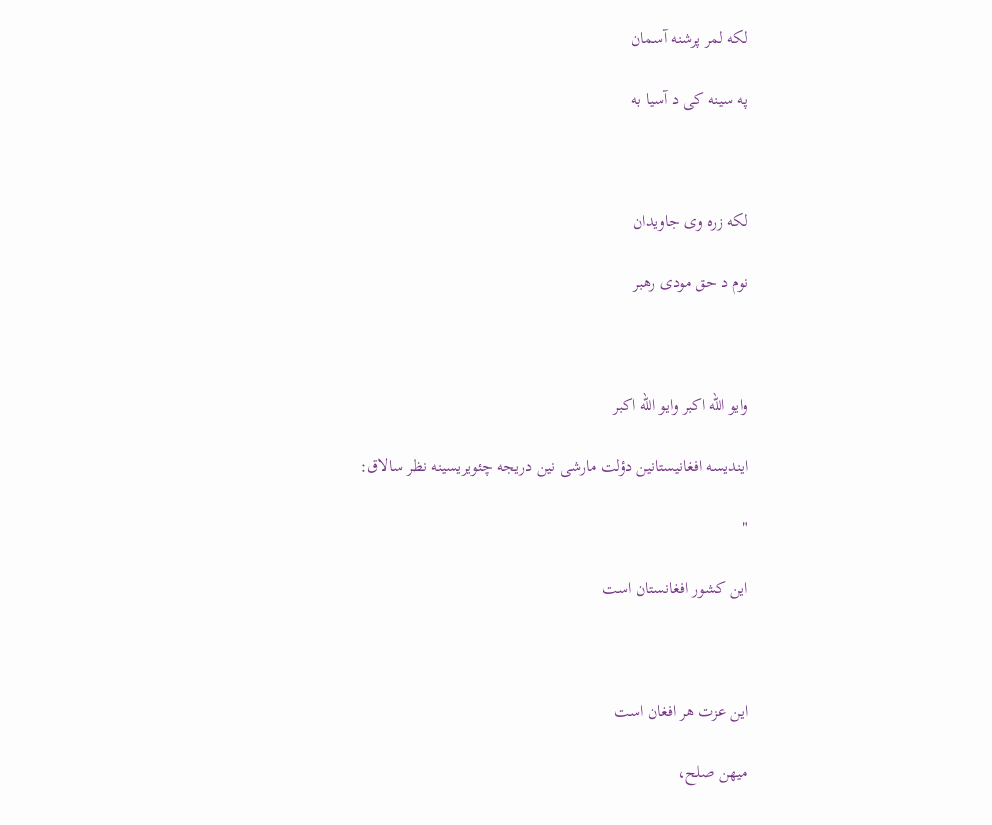لکه لمر پرشنه آسمان

په سینه کی د آسیا به



لکه زره وی جاویدان

نوم د حق مودی رهبر



وایو الله اکبر وایو الله اکبر

ایندیسه افغانیستانین دؤلت مارشی نین دریجه چئویریسینه نظر سالاق:

"

این کشور افغانستان است



این عزت هر افغان است

میهن صلح،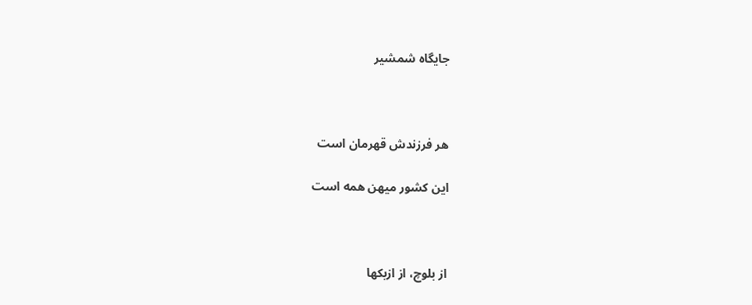جایگاه شمشیر



هر فرزندش قهرمان است

این کشور میهن همه است



از بلوچ، از ازبکها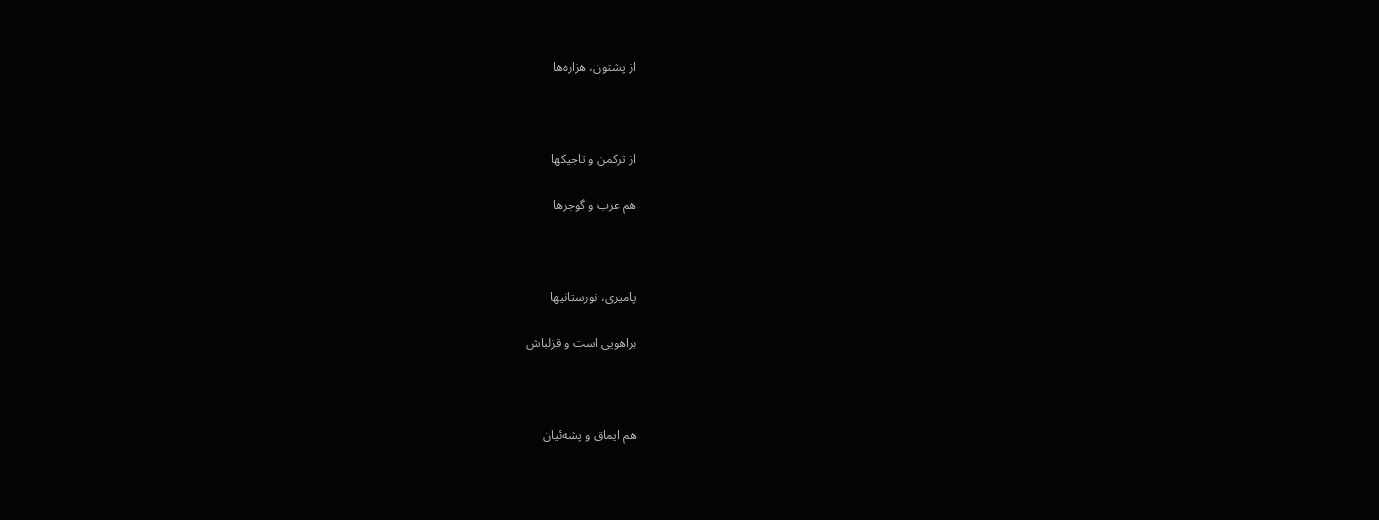از پشتون، هزاره‌ها



از ترکمن و تاجیکها

هم عرب و گوجرها



پامیری، نورستانیها

براهویی است و قزلباش



هم ایماق و پشه‌ئیان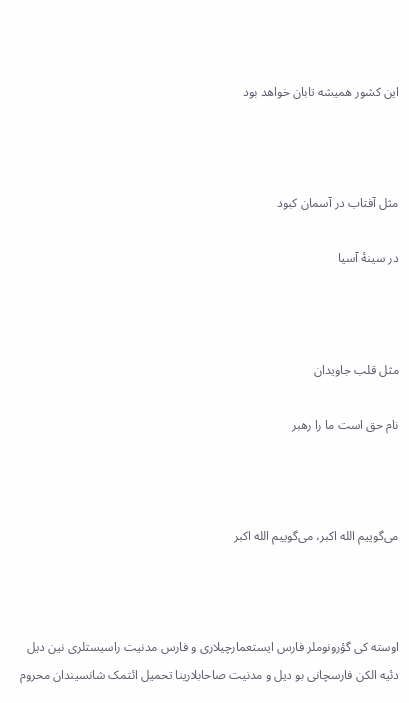این کشور همیشه تابان خواهد بود



مثل آفتاب در آسمان کبود

در سینهٔ آسیا



مثل قلب جاویدان

نام حق است ما را رهبر



می‌گوییم الله اکبر، می‌گوییم الله اکبر



اوسته کی گؤرونوملر فارس ایستعمارچیلاری و فارس مدنیت راسیستلری نین دیل دئیه الکن فارسچانی بو دیل و مدنیت صاحابلارینا تحمیل ائتمک شانسیندان محروم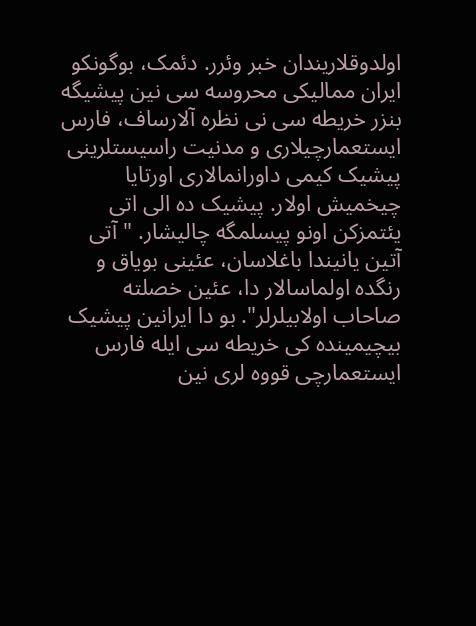اولدوقلاریندان خبر وئرر. دئمک، بوگونکو ایران ممالیکی محروسه سی نین پیشیگه بنزر خریطه سی نی نظره آلارساف، فارس ایستعمارچیلاری و مدنیت راسیستلرینی پیشیک کیمی داورانمالاری اورتایا چیخمیش اولار. پیشیک ده الی اتی یئتمزکن اونو پیسلمگه چالیشار. "آتی آتین یانیندا باغلاسان، عئینی بویاق و رنگده اولماسالار دا، عئین خصلته صاحاب اولابیلرلر". بو دا ایرانین پیشیک بیچیمینده کی خریطه سی ایله فارس ایستعمارچی قووه لری نین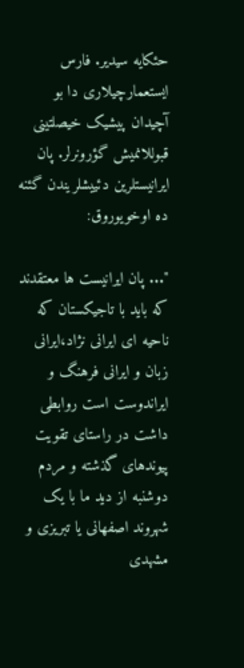حئکایه سیدیر. فارس ایستعمارچیلاری دا بو آچیدان پیشیک خیصلتینی قبوللانمیش گؤرونرلر. پان ایرانیستلرین دئییشلریندن گئنه ده اوخویوروق:

"... پان ایرانیست ها معتقدند که باید با تاجیکستان که ناحیه ای ایرانی نژاد،ایرانی زبان و ایرانی فرهنگ و ایراندوست است روابطی داشت در راستای تقویت پیوندهای گذشته و مردم دوشنبه از دید ما با یک شهروند اصفهانی یا تبریزی و مشهدی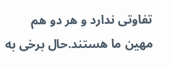تفاوتی ندارد و هر دو هم مهین ما هستند.حال برخی به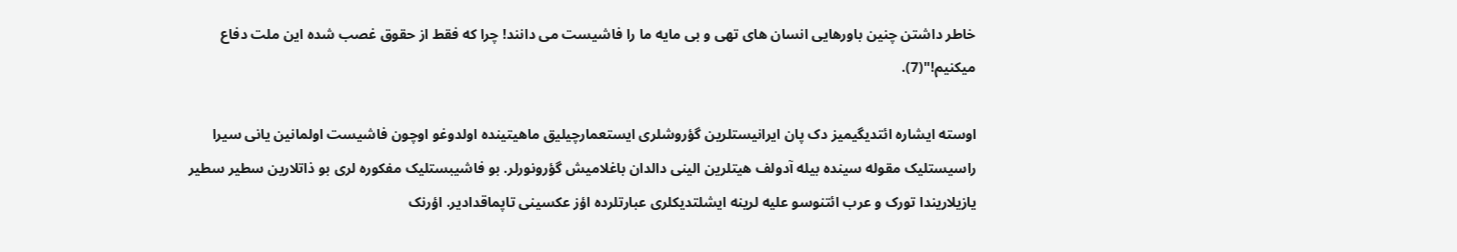خاطر داشتن چنین باورهایی انسان های تهی و بی مایه ما را فاشیست می دانند! چرا که فقط از حقوق غصب شده این ملت دفاع میکنیم!"(7).

اوسته ایشاره ائتدیگیمیز دک پان ایرانیستلرین گؤروشلری ایستعمارچیلیق ماهیتینده اولدوغو اوچون فاشیست اولمانین یانی سیرا راسیستلیک مقوله سینده بیله آدولف هیتلرین الینی دالدان باغلامیش گؤرونورلر. بو فاشیبستلیک مفکوره لری بو ذاتلارین سطیر سطیر یازیلاریندا تورک و عرب ائتنوسو علیه لرینه ایشلتدیکلری عبارتلرده اؤز عکسینی تاپماقدادیر. اؤرنک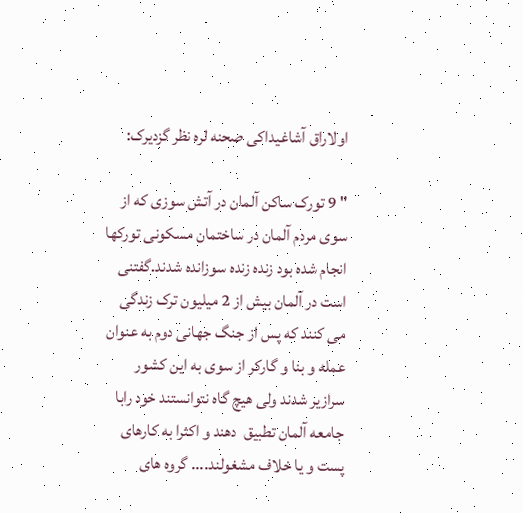اولاراق آشاغیداکی صحنه لره نظر گزدیرک:

" 9 تورک ساکن آلمان در آتش سوزی که از سوی مردم آلمان در ساختمان مسکونی تورکها انجام شده بود زنده زنده سوزانده شدند.گفتنی است در آلمان بیش از 2 میلیون ترک زندگی می کنند که پس از جنگ جهانی دوم به عنوان عمله و بنا و گارکر از سوی به این کشور سرازیر شدند ولی هیچ گاه نتوانستند خود رابا جامعه آلمان تطبیق  دهند و اکثرا به کارهای پست و یا خلاف مشغولند.... گروه های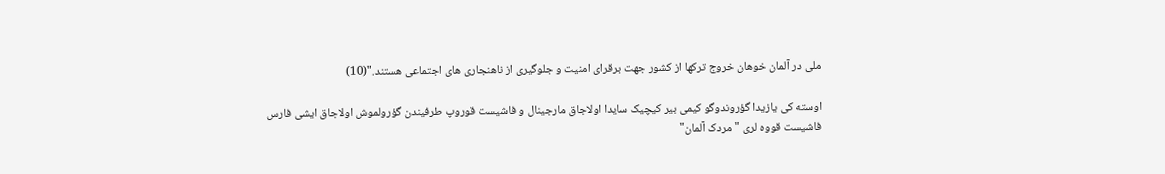ملی در آلمان خوهان خروج ترکها از کشور جهت برقرای امنیت و جلوگیری از ناهنجاری های اجتماعی هستند."(10)

اوسته کی یازیدا گؤروندوگو کیمی بیر کیچیک سایدا اولاجاق مارجینال و فاشیست قوروپ طرفیندن گؤرولموش اولاجاق ایشی فارس فاشیست قووه لری "مردک آلمان"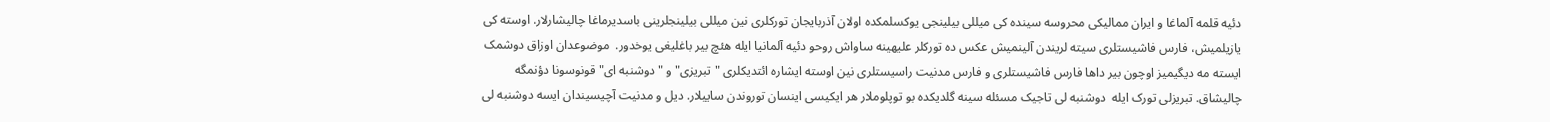دئیه قلمه آلماغا و ایران ممالیکی محروسه سینده کی میللی بیلینجی یوکسلمکده اولان آذربایجان تورکلری نین میللی بیلینجلرینی باسدیرماغا چالیشارلار. اوسته کی یازیلمیش، فارس فاشیستلری سیته لریندن آلینمیش عکس ده تورکلر علیهینه ساواش روحو دئیه آلمانیا ایله هئچ بیر باغلیغی یوخدور.  موضوعدان اوزاق دوشمک ایسته مه دیگیمیز اوچون بیر داها فارس فاشیستلری و فارس مدنیت راسیستلری نین اوسته ایشاره ائتدیکلری "تبریزی" و "دوشنبه ای" قونوسونا دؤنمگه چالیشاق. تبریزلی تورک ایله  دوشنبه لی تاجیک مسئله سینه گلدیکده بو توپلوملار هر ایکیسی اینسان توروندن ساییلار. دیل و مدنیت آچیسیندان ایسه دوشنبه لی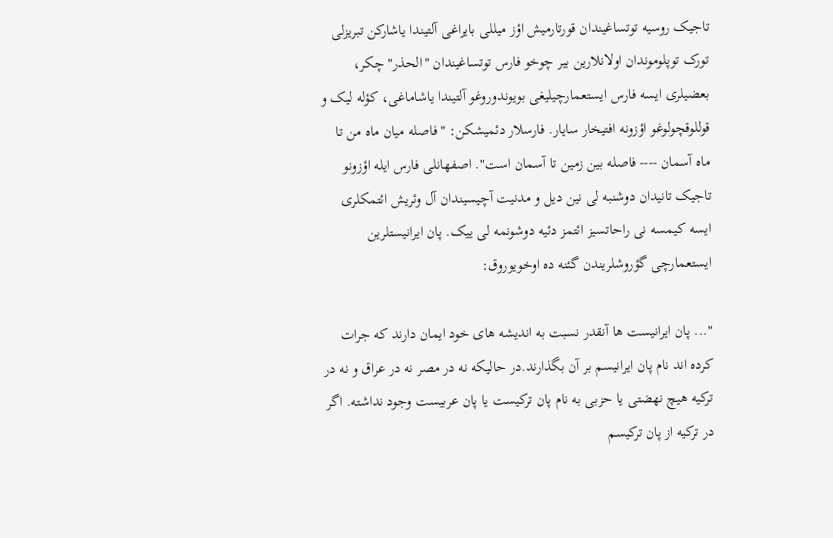تاجیک روسیه توتساغیندان قورتارمیش اؤز میللی بایراغی آلتیندا یاشارکن تبریزلی تورک توپلوموندان اولانلارین بیر چوخو فارس توتساغیندان "الحذر" چکر، بعضیلری ایسه فارس ایستعمارچیلیغی بویوندوروغو آلتیندا یاشاماغی، کؤله لیک و قوللوقچولوغو اؤزونه افتیخار سایار. فارسلار دئمیشکن: "فاصله میان ماه من تا ماه آسمان ---- فاصله بین زمین تا آسمان است". اصفهانلی فارس ایله اؤزونو تاجیک تانیدان دوشنبه لی نین دیل و مدنیت آچیسیندان آل وئریش ائتمکلری ایسه کیمسه نی راحاتسیز ائتمز دئیه دوشونمه لی ییک. پان ایرانیستلرین ایستعمارچی گؤروشلریندن گئنه ده اوخویوروق:

"... پان ایرانیست ها آنقدر نسبت به اندیشه های خود ایمان دارند که جرات کرده اند نام پان ایرانیسم بر آن بگذارند.در حالیکه نه در مصر نه در عراق و نه در ترکیه هیچ نهضتی یا حزبی به نام پان ترکیست یا پان عربیست وجود نداشته. اگر در ترکیه از پان ترکیسم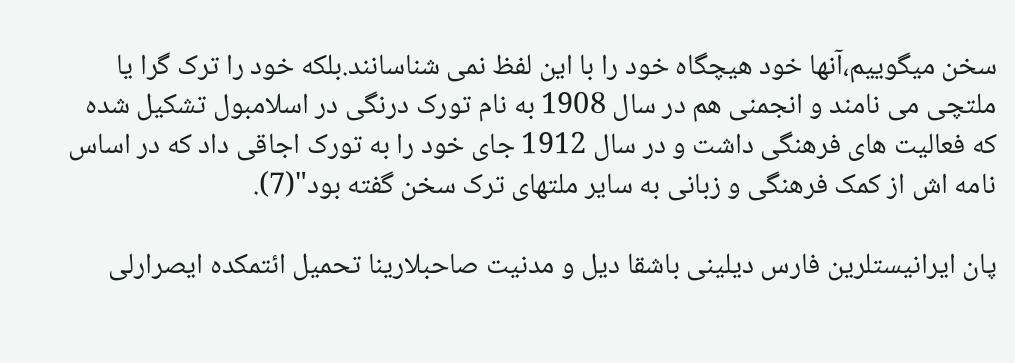سخن میگوییم،آنها خود هیچگاه خود را با این لفظ نمی شناسانند.بلکه خود را ترک گرا یا ملتچی می نامند و انجمنی هم در سال 1908 به نام تورک درنگی در اسلامبول تشکیل شده که فعالیت های فرهنگی داشت و در سال 1912 جای خود را به تورک اجاقی داد که در اساس نامه اش از کمک فرهنگی و زبانی به سایر ملتهای ترک سخن گفته بود"(7).

پان ایرانیستلرین فارس دیلینی باشقا دیل و مدنیت صاحبلارینا تحمیل ائتمکده ایصرارلی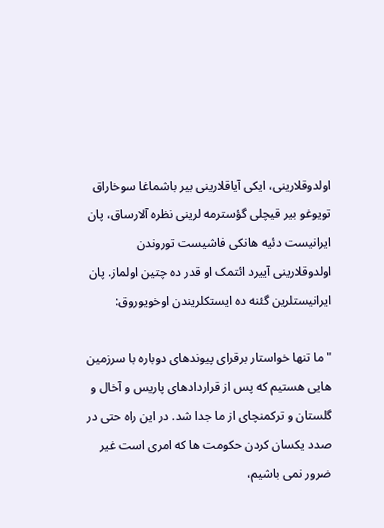اولدوقلارینی، ایکی آیاقلارینی بیر باشماغا سوخاراق تویوغو بیر قیچلی گؤسترمه لرینی نظره آلارساق، پان ایرانیست دئیه هانکی فاشیست توروندن اولدوقلارینی آییرد ائتمک او قدر ده چتین اولماز. پان ایرانیستلرین گئنه ده ایستکلریندن اوخویوروق:

"ما تنها خواستار برقرای پیوندهای دوباره با سرزمین هایی هستیم که پس از قراردادهای پاریس و آخال و گلستان و ترکمنچای از ما جدا شد. در این راه حتی در صدد یکسان کردن حکومت ها که امری است غیر ضرور نمی باشیم،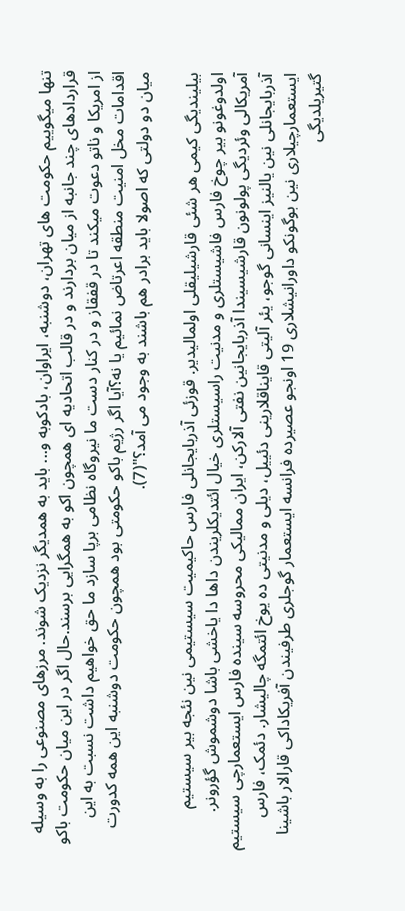تنها میگوییم حکومت های تهران، دوشنبه، ایراوان، بادکوبه و... باید به همدیگر نزدیک شوند. مرزهای مصنوعی را به وسیله قراردادهای چند جانبه از میان بردارند و در قالب اتحادیه ای همچون اکو به همگرایی برسند.حال اگر در این میان حکومت باکو از امریکا و ناتو دعوت میکند تا در قفقاز و در کنار دست ما نیروگاه نظامی برپا سازد ما حق خواهیم داشت نسبت به این اقدامات مخل امنیت منطقه اعرتاض نمائیم یا نه؟آیا اگر رژیم باکو حکومتی بود همچون حکومت دوشنبه این همه کدورت میان دو دولتی که اصولا باید برادر هم باشند به وجود می آمد؟"(7).

بیلیندیگی کیمی هر شئی قارشیلیقلی اولمالیدیر. قوزئی آذربایجانلی فارس حاکیمیت سیستیمی نین نئجه بیر سیستیم اولدوغونو بیر چوخ فارس فاشیستلری و مدنیت راسیستلری خیال ائتدیکلریندن داها دا یاخشی باشا دوشموش گؤرونر. آمریکالی وئردیگی پولونون قارشیسیندا آذربایجانین نفتی آلارکن، ایران ممالیکی محروسه سینده فارس ایستعمارچی سیستیم آذربایجانلی نین یالنیز اینسانی گوجو، یئر آلیتی قایناقلارینی دئییل، دیلی و مدنیتی ده یوخ ائتمگه چالیشار. دئمک، فارس ایستعمارچیلاری نین بوگونکو داورانیشلاری 19 اونجو عصیرده فرانسه ایستعمار گوجلری طرفیندن آفریکاداکی قارالار باشینا گتیریلدیگی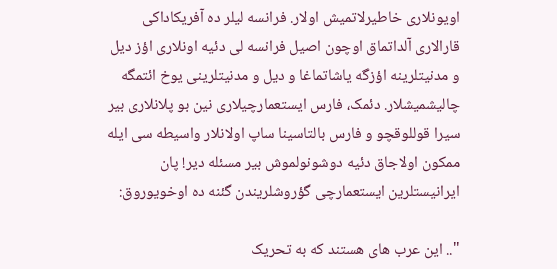اویونلاری خاطیرلاتمیش اولار. فرانسه لیلر ده آفریکاداکی قارالاری آلداتماق اوچون اصیل فرانسه لی دئیه اونلاری اؤز دیل و مدنیتلرینه اؤزگه یاشاتماغا و دیل و مدنیتلرینی یوخ ائتمگه چالیشمیشلار. دئمک، فارس ایستعمارچیلاری نین بو پلانلاری بیر سیرا قوللوقچو و فارس بالتاسینا ساپ اولانلار واسیطه سی ایله ممکون اولاجاق دئیه دوشونولموش بیر مسئله دیر! پان ایرانیستلرین ایستعمارچی گؤروشلریندن گئنه ده اوخویوروق:

".. این عرب های هستند که به تحریک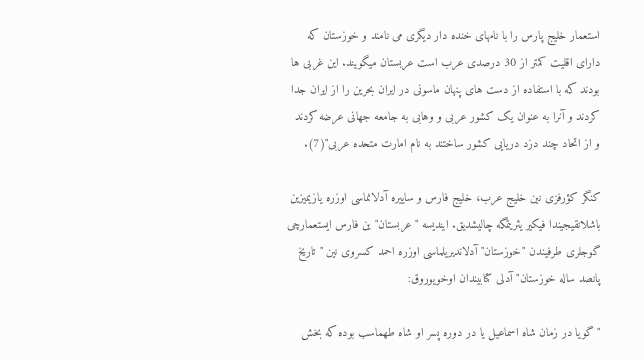استعمار خلیج پارس را با نامهای خنده دار دیگری می نامند و خوزستان که دارای اقلیت کمتر از 30 درصدی عرب است عربستان میگویند. این غربی ها بودند که با استفاده از دست های پنهان ماسونی در ایران بحرین را از ایران جدا کردند و آنرا به عنوان یک کشور عربی و وهابی به جامعه جهانی عرضه کردند و از اتحاد چند دزد دریایی کشور ساختند به نام امارت متحده عربی"(7).

کنگر کؤرفزی نین خلیج عرب، خلیج فارس و ساییره آدلانماسی اوزره یازیمیزین باشلانقیجیندا فیکیر یئریتمگه چالیشدیق. ایندیسه "عربستان"ین فارس ایستعمارچی گوجلری طرفیندن "خوزستان" آدلاندیریلماسی اوزره احمد کسروی نین "تاریخ پانصد ساله خوزستان" آدلی کتابیندان اوخویوروق:

"گویا در زمان شاه اسماعیل یا در دوره پسر او شاه طهماسب بوده که بخش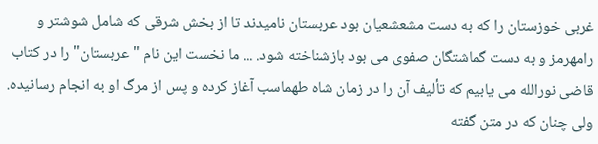غربی خوزستان را که به دست مشعشعیان بود عربستان نامیدند تا از بخش شرقی که شامل شوشتر و رامهرمز و به دست گماشتگان صفوی می بود بازشناخته شود. ... ما نخست این نام "عربستان" را در کتاب قاضی نورالله می یابیم که تألیف آن را در زمان شاه طهماسب آغاز کرده و پس از مرگ او به انجام رسانیده. ولی چنان که در متن گفته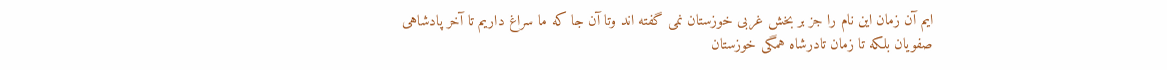ایم آن زمان این نام را جز بر بخش غربی خوزستان نمی گفته اند وتا آن جا که ما سراغ داریم تا آخر پادشاهی صفویان بلکه تا زمان تادرشاه همگی خوزستان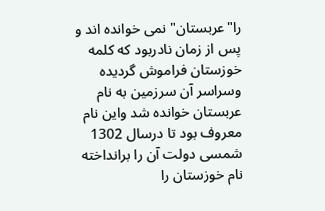را"عربستان" نمی خوانده اند و پس از زمان نادربود که کلمه خوزستان فراموش گردیده وسراسر آن سرزمین به نام عربستان خوانده شد واین نام معروف بود تا درسال 1302 شمسی دولت آن را برانداخته نام خوزستان را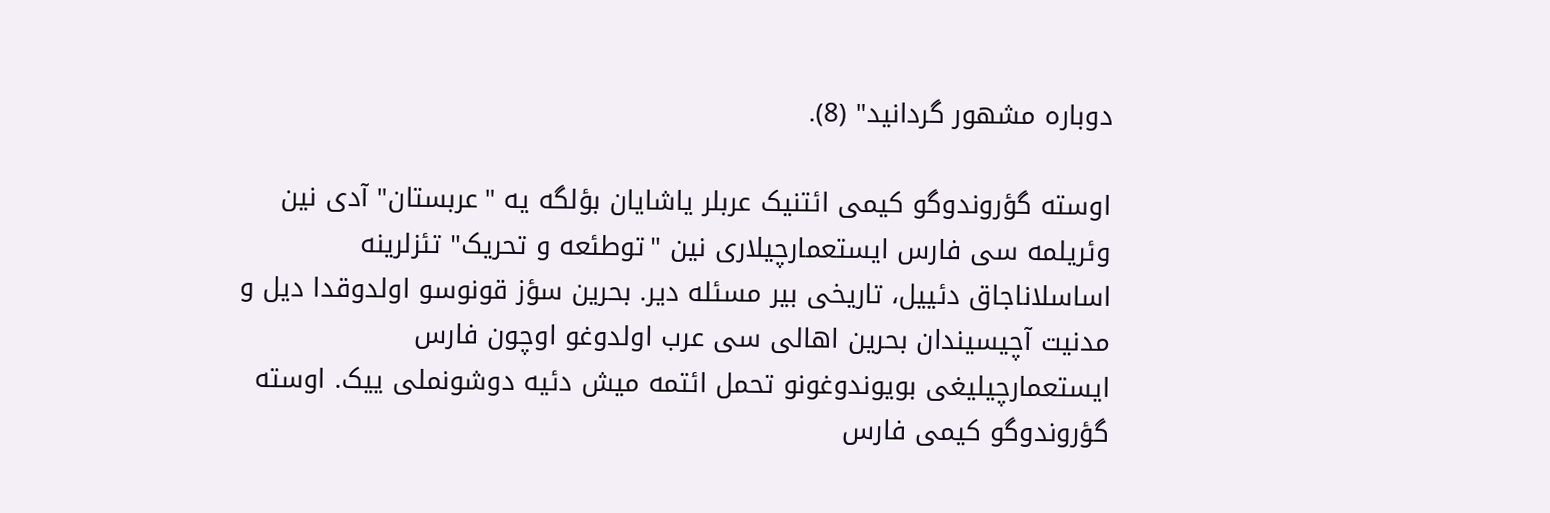دوباره مشهور گردانید" (8).

اوسته گؤروندوگو کیمی ائتنیک عربلر یاشایان بؤلگه یه "عربستان" آدی نین وئریلمه سی فارس ایستعمارچیلاری نین "توطئعه و تحریک" تئزلرینه اساسلاناجاق دئییل، تاریخی بیر مسئله دیر. بحرین سؤز قونوسو اولدوقدا دیل و مدنیت آچیسیندان بحرین اهالی سی عرب اولدوغو اوچون فارس ایستعمارچیلیغی بویوندوغونو تحمل ائتمه میش دئیه دوشونملی ییک. اوسته گؤروندوگو کیمی فارس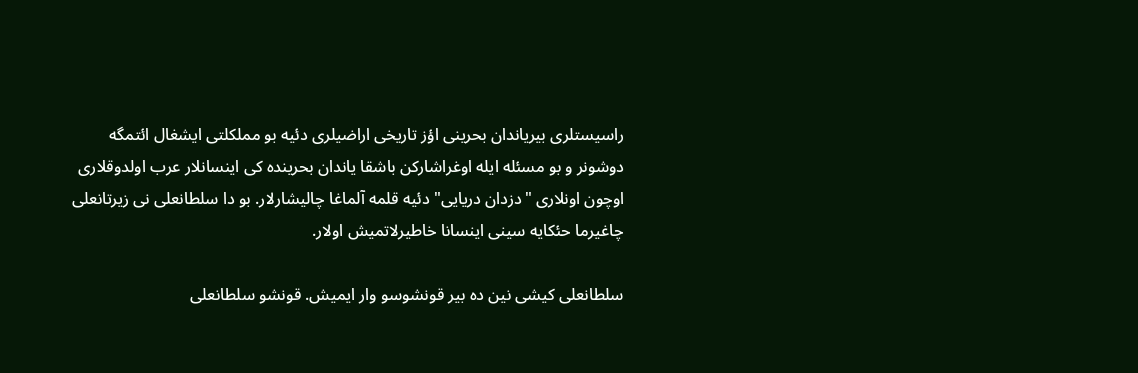راسیستلری بیریاندان بحرینی اؤز تاریخی اراضیلری دئیه بو مملکلتی ایشغال ائتمگه دوشونر و بو مسئله ایله اوغراشارکن باشقا یاندان بحرینده کی اینسانلار عرب اولدوقلاری اوچون اونلاری "دزدان دریایی" دئیه قلمه آلماغا چالیشارلار. بو دا سلطانعلی نی زیرتانعلی چاغیرما حئکایه سینی اینسانا خاطیرلاتمیش اولار.

سلطانعلی کیشی نین ده بیر قونشوسو وار ایمیش. قونشو سلطانعلی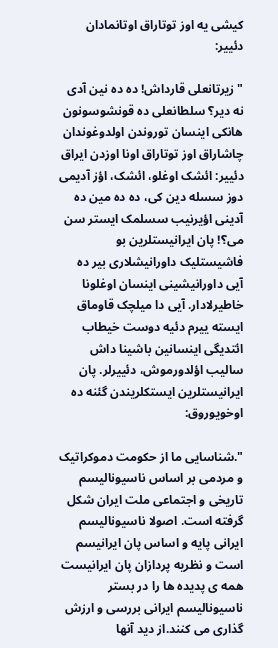کیشی یه اوز توتاراق اوتانمادان دئییر:

"زیرتانعلی قارداش! ده ده نین آدی نه دیر؟ سلطانعلی ده قونشوسونون هانکی اینسان توروندن اولدوغوندان چاشاراق اوز توتاراق اونا اوزدن ایراق دئییر: ائشک اوغلو، ائشک، اؤز آدیمی دوز سسله دین کی، ده ده مین ده آدینی اؤیرنیب سسلمک ایستر سن می؟! پان ایرانیستلرین بو فاشیستلیک داورانیشلاری بیر ده آیی داورانیشینی اینسان اوغلونا خاطیرلادار. آیی دا میلچک قاوماق ایسته ییرم دئیه دوست خیطاب ائتدیگی اینسانین باشینا داش سالیب اؤلدورموش، دئییرلر. پان ایرانیستلرین ایستکلریندن گئنه ده اوخویوروق:

".شناسایی ما از حکومت دموکراتیک و مردمی بر اساس ناسیونالیسم تاریخی و اجتماعی ملت ایران شکل گرفته است. اصولا ناسیونالیسم ایرانی پایه و اساس پان ایرانیسم است و نظریه پردازان پان ایرانیست همه ی پدیده ها را در بستر ناسیونالیسم ایرانی بررسی و ارزش گذاری می کنند.از دید آنها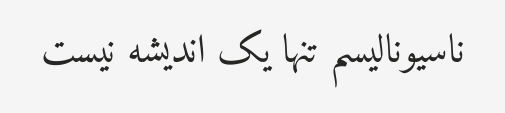ناسیونالیسم تنها یک اندیشه نیست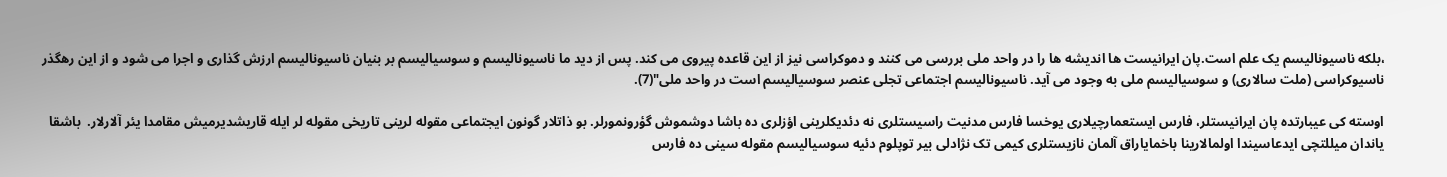،بلکه ناسیونالیسم یک علم است.پان ایرانیست ها اندیشه ها را در واحد ملی بررسی می کنند و دموکراسی نیز از این قاعده پیروی می کند. پس از دید ما ناسیونالیسم و سوسیالیسم بر بنیان ناسیونالیسم ارزش گذاری و اجرا می شود و از این رهگذر ناسیوکراسی (ملت سالاری) و سوسیالیسم ملی به وجود می آید. ناسیونالیسم اجتماعی تجلی عنصر سوسیالیسم است در واحد ملی"(7).

اوسته کی عیبارتده پان ایرانیستلر، فارس ایستعمارچیلاری یوخسا فارس مدنیت راسیستلری نه دئدیکلرینی اؤزلری ده باشا دوشموش گؤرونمورلر. بو ذاتلار گونون ایجتماعی مقوله لرینی تاریخی مقوله لر ایله قاریشدیرمیش مقامدا یئر آلارلار.  باشقا یاندان میللتچی ایدعاسیندا اولمالارینا باخمایاراق آلمان نازیستلری کیمی تک نژادلی بیر توپلوم دئیه سوسیالیسم مقوله سینی ده فارس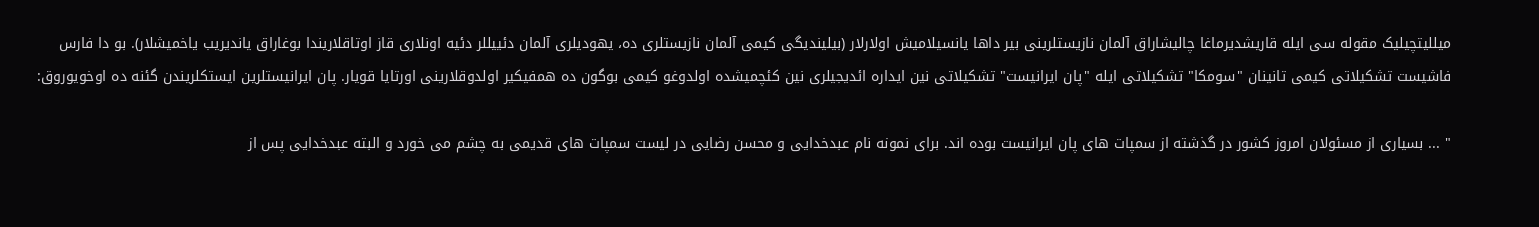میللیتچیلیک مقوله سی ایله قاریشدیرماغا چالیشاراق آلمان نازیستلرینی بیر داها یانسیلامیش اولارلار (بیلیندیگی کیمی آلمان نازیستلری ده، یهودیلری آلمان دئییللر دئیه اونلاری قاز اوتاقلاریندا بوغاراق یاندیریب یاخمیشلار). بو دا فارس فاشیست تشکیلاتی کیمی تانینان "سومکا" تشکیلاتی ایله "پان ایرانیست" تشکیلاتی نین ایداره ائدیجیلری نین کئچمیشده اولدوغو کیمی بوگون ده همفیکیر اولدوقلارینی اورتایا قویار. پان ایرانیستلرین ایستکلریندن گئنه ده اوخویوروق:

" ... بسیاری از مسئولان امروز کشور در گذشته از سمپات های پان ایرانیست بوده اند. برای نمونه نام عبدخدایی و محسن رضایی در لیست سمپات های قدیمی به چشم می خورد و البته عبدخدایی پس از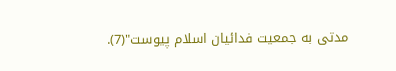مدتی به جمعیت فدائیان اسلام پیوست"(7).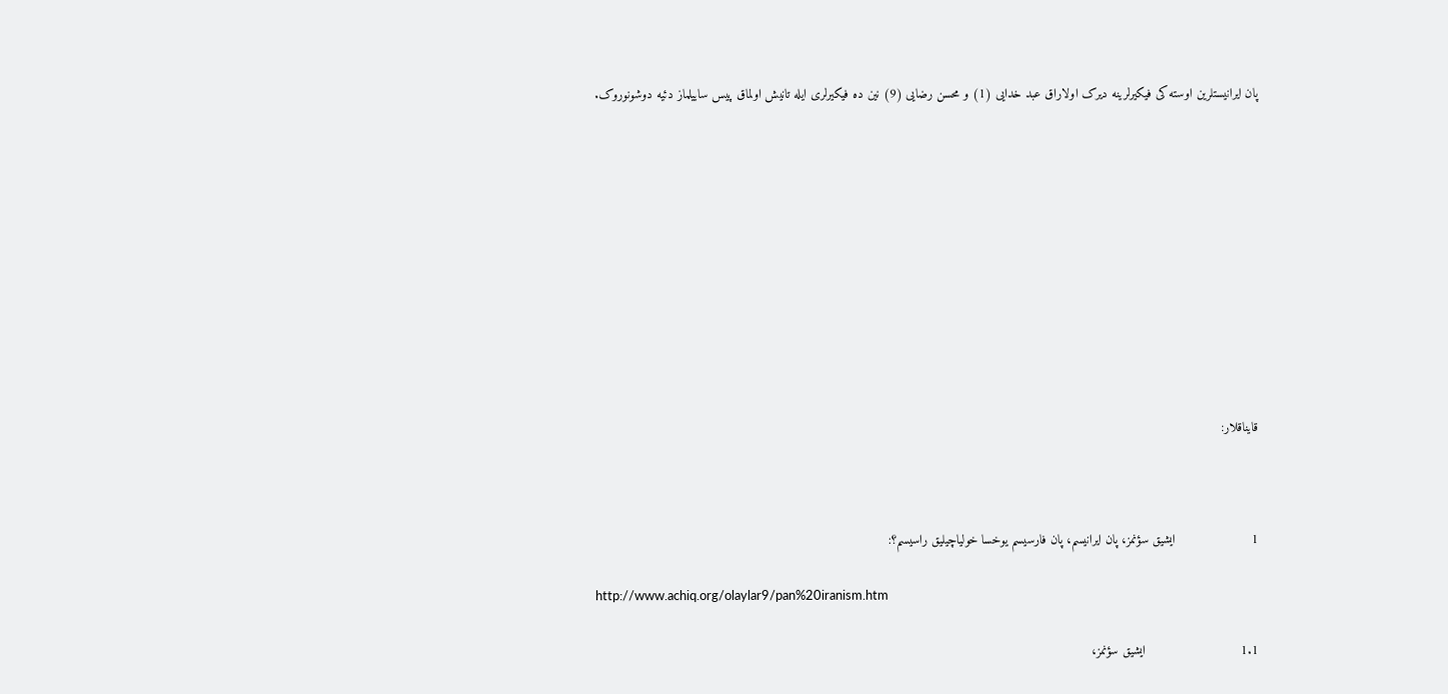پان ایرانیستلرین اوسته کی فیکیرلرینه دیرک اولاراق عبد خدایی (1) و محسن رضایی (9) نین ده فیکیرلری ایله تانیش اولماق پیس ساییلماز دئیه دوشونوروک.











قایناقلار:



1                    ایشیق سؤنمز، پان ایرانیسم، پان فارسیسم یوخسا خولیاچیلیق راسیسم؟:

http://www.achiq.org/olaylar9/pan%20iranism.htm

1.1                         ایشیق سؤنمز،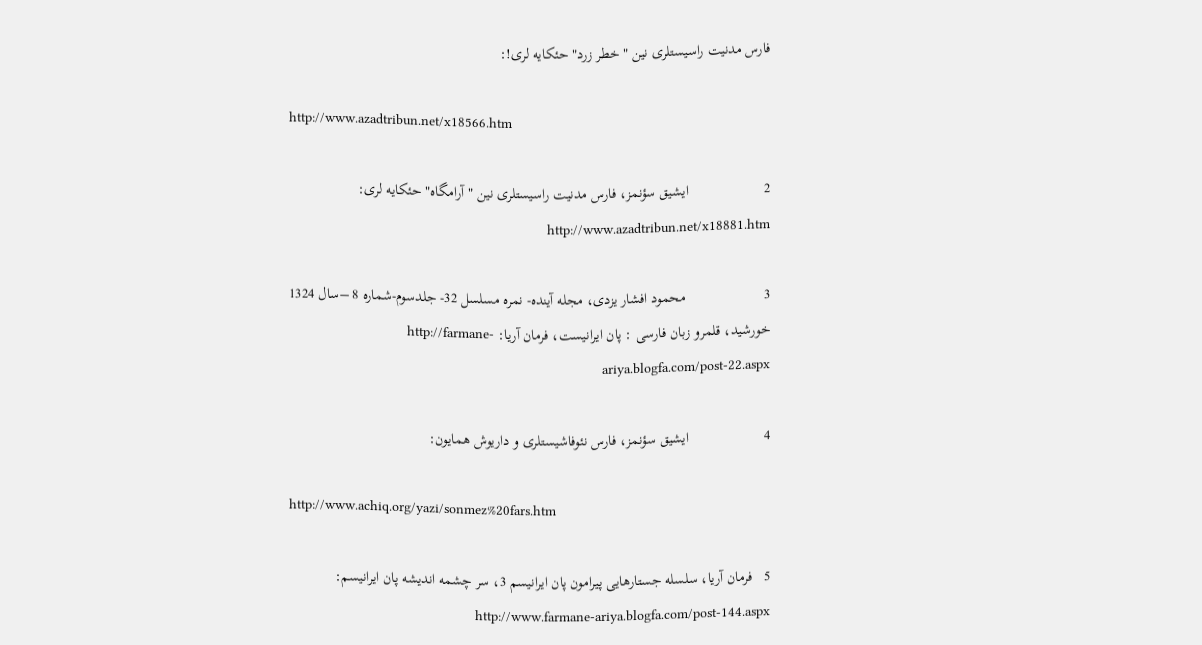فارس مدنیت راسیستلری نین "خطر زرد" حئکایه لری!:

http://www.azadtribun.net/x18566.htm

2                    ایشیق سؤنمز، فارس مدنیت راسیستلری نین "آرامگاه" حئکایه لری: http://www.azadtribun.net/x18881.htm

3                     محمود افشار یزدی، مجله آينده- نمره مسلسل 32- جلدسوم-شماره 8 –سال 1324 خورشيد، قلمرو زبان فارسی : پان ایرانیست، فرمان آریا: http://farmane-ariya.blogfa.com/post-22.aspx

4                    ایشیق سؤنمز، فارس نئوفاشیستلری و داریوش همایون:

http://www.achiq.org/yazi/sonmez%20fars.htm

5   فرمان آریا، سلسله جستارهایی پیرامون پان ایرانیسم 3، سر چشمه اندیشه پان ایرانیسم: http://www.farmane-ariya.blogfa.com/post-144.aspx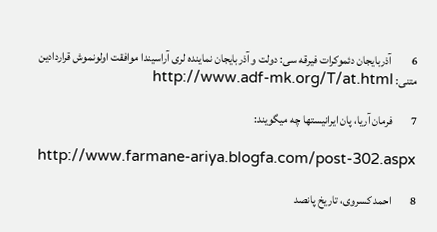6         آذربایجان دئموکرات فیرقه سی: دولت و آذربايجان نماينده لری آراسيندا موافقت اولونموش قراردادين متنی: http://www.adf-mk.org/T/at.html

7        فرمان آریا، پان ایرانیستها چه میگویند:

http://www.farmane-ariya.blogfa.com/post-302.aspx

8        احمد کسروی، تاریخ پانصد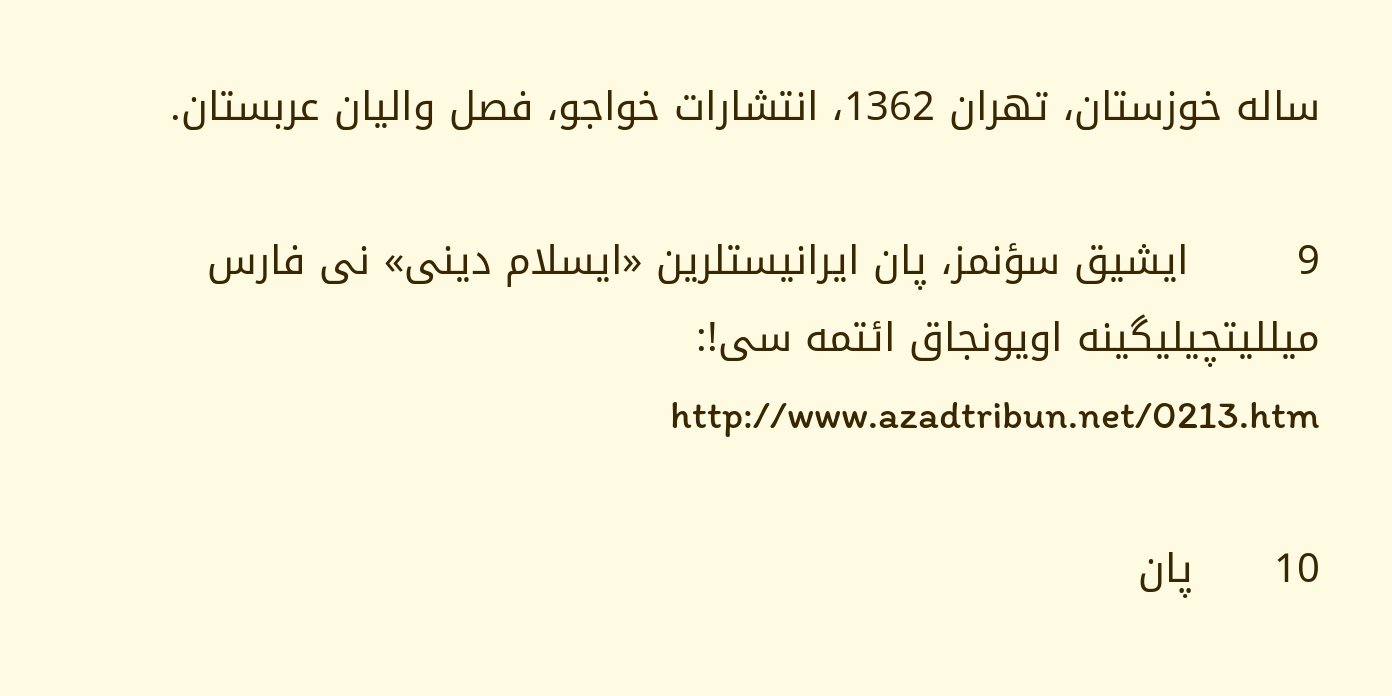ساله خوزستان، تهران 1362، انتشارات خواجو، فصل والیان عربستان.

9        ایشیق سؤنمز، پان ایرانیستلرین «ایسلام دینی» نی فارس میللیتچیلیگینه اویونجاق ائتمه سی!: http://www.azadtribun.net/0213.htm

10      پان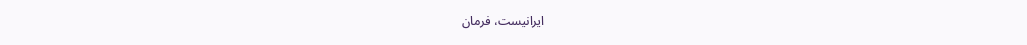ایرانیست، فرمان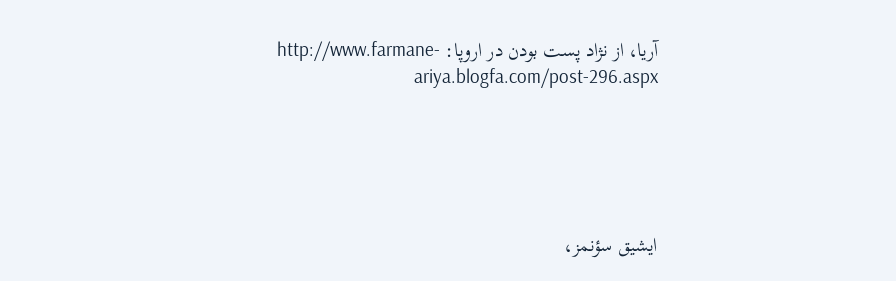آریا، از نژاد پست بودن در اروپا: http://www.farmane-ariya.blogfa.com/post-296.aspx





ایشیق سؤنمز،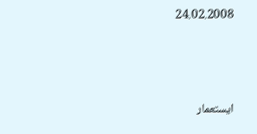24.02.2008



ايستعمار